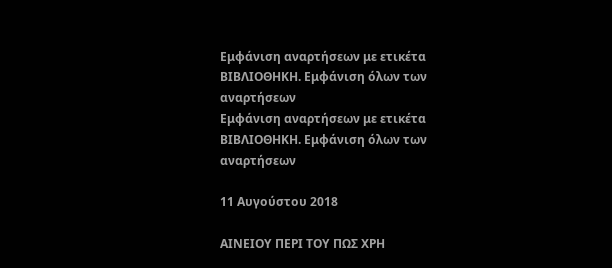Εμφάνιση αναρτήσεων με ετικέτα ΒΙΒΛΙΟΘΗΚΗ. Εμφάνιση όλων των αναρτήσεων
Εμφάνιση αναρτήσεων με ετικέτα ΒΙΒΛΙΟΘΗΚΗ. Εμφάνιση όλων των αναρτήσεων

11 Αυγούστου 2018

ΑΙΝΕΙΟΥ ΠΕΡΙ ΤΟΥ ΠΩΣ ΧΡΗ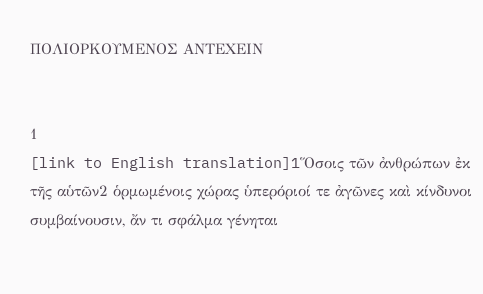ΠΟΛΙΟΡΚΟΥΜΕΝΟΣ ΑΝΤΕΧΕΙΝ


1
[link to English translation]1Ὅσοις τῶν ἀνθρώπων ἐκ τῆς αὑτῶν2 ὁρμωμένοις χώρας ὑπερόριοί τε ἀγῶνες καὶ κίνδυνοι συμβαίνουσιν, ἄν τι σφάλμα γένηται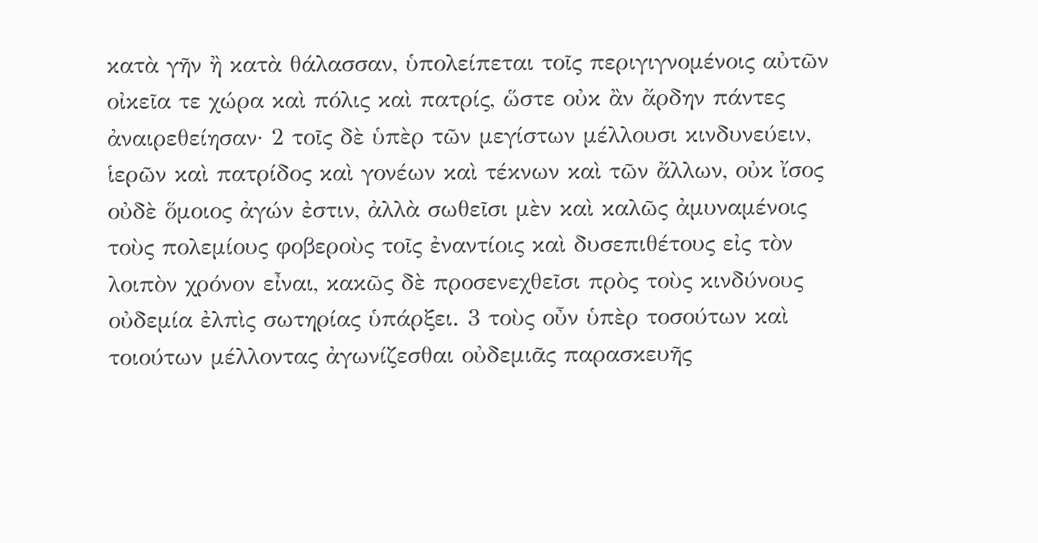κατὰ γῆν ἢ κατὰ θάλασσαν, ὑπολείπεται τοῖς περιγιγνομένοις αὐτῶν οἰκεῖα τε χώρα καὶ πόλις καὶ πατρίς, ὥστε οὐκ ἂν ἄρδην πάντες ἀναιρεθείησαν· 2 τοῖς δὲ ὑπὲρ τῶν μεγίστων μέλλουσι κινδυνεύειν, ἱερῶν καὶ πατρίδος καὶ γονέων καὶ τέκνων καὶ τῶν ἄλλων, οὐκ ἴσος οὐδὲ ὅμοιος ἀγών ἐστιν, ἀλλὰ σωθεῖσι μὲν καὶ καλῶς ἀμυναμένοις τοὺς πολεμίους φοβεροὺς τοῖς ἐναντίοις καὶ δυσεπιθέτους εἰς τὸν λοιπὸν χρόνον εἶναι, κακῶς δὲ προσενεχθεῖσι πρὸς τοὺς κινδύνους οὐδεμία ἐλπὶς σωτηρίας ὑπάρξει. 3 τοὺς οὖν ὑπὲρ τοσούτων καὶ τοιούτων μέλλοντας ἀγωνίζεσθαι οὐδεμιᾶς παρασκευῆς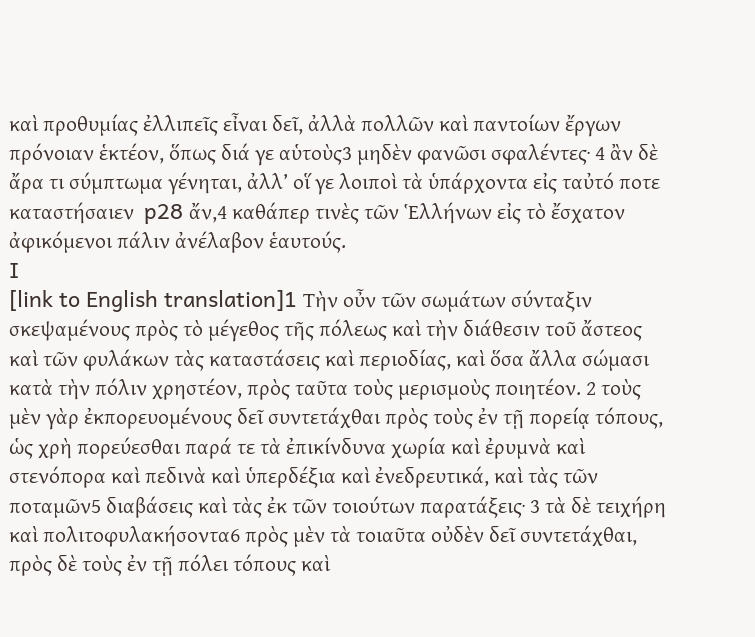καὶ προθυμίας ἐλλιπεῖς εἶναι δεῖ, ἀλλὰ πολλῶν καὶ παντοίων ἔργων πρόνοιαν ἑκτέον, ὅπως διά γε αὑτοὺς3 μηδὲν φανῶσι σφαλέντες· 4 ἂν δὲ ἄρα τι σύμπτωμα γένηται, ἀλλ’ οἵ γε λοιποὶ τὰ ὑπάρχοντα εἰς ταὐτό ποτε καταστήσαιεν  p28 ἄν,4 καθάπερ τινὲς τῶν Ἑλλήνων εἰς τὸ ἔσχατον ἀφικόμενοι πάλιν ἀνέλαβον ἑαυτούς.
I
[link to English translation]1 Τὴν οὖν τῶν σωμάτων σύνταξιν σκεψαμένους πρὸς τὸ μέγεθος τῆς πόλεως καὶ τὴν διάθεσιν τοῦ ἄστεος καὶ τῶν φυλάκων τὰς καταστάσεις καὶ περιοδίας, καὶ ὅσα ἄλλα σώμασι κατὰ τὴν πόλιν χρηστέον, πρὸς ταῦτα τοὺς μερισμοὺς ποιητέον. 2 τοὺς μὲν γὰρ ἐκπορευομένους δεῖ συντετάχθαι πρὸς τοὺς ἐν τῇ πορείᾳ τόπους, ὡς χρὴ πορεύεσθαι παρά τε τὰ ἐπικίνδυνα χωρία καὶ ἐρυμνὰ καὶ στενόπορα καὶ πεδινὰ καὶ ὑπερδέξια καὶ ἐνεδρευτικά, καὶ τὰς τῶν ποταμῶν5 διαβάσεις καὶ τὰς ἐκ τῶν τοιούτων παρατάξεις· 3 τὰ δὲ τειχήρη καὶ πολιτοφυλακήσοντα6 πρὸς μὲν τὰ τοιαῦτα οὐδὲν δεῖ συντετάχθαι, πρὸς δὲ τοὺς ἐν τῇ πόλει τόπους καὶ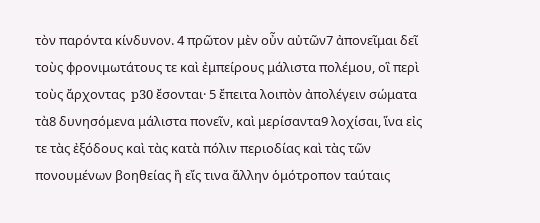τὸν παρόντα κίνδυνον. 4 πρῶτον μὲν οὖν αὐτῶν7 ἀπονεῖμαι δεῖ τοὺς φρονιμωτάτους τε καὶ ἐμπείρους μάλιστα πολέμου, οἳ περὶ τοὺς ἄρχοντας  p30 ἔσονται· 5 ἔπειτα λοιπὸν ἀπολέγειν σώματα τὰ8 δυνησόμενα μάλιστα πονεῖν, καὶ μερίσαντα9 λοχίσαι, ἵνα εἰς τε τὰς ἐξόδους καὶ τὰς κατὰ πόλιν περιοδίας καὶ τὰς τῶν πονουμένων βοηθείας ἢ εἴς τινα ἄλλην ὁμότροπον ταύταις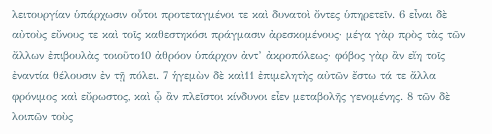λειτουργίαν ὑπάρχωσιν οὗτοι προτεταγμένοι τε καὶ δυνατοὶ ὄντες ὑπηρετεῖν. 6 εἶναι δὲ αὐτοὺς εὔνους τε καὶ τοῖς καθεστηκόσι πράγμασιν ἀρεσκομένους· μέγα γὰρ πρὸς τὰς τῶν ἄλλων ἐπιβουλὰς τοιοῦτο10 ἀθρόον ὑπάρχον ἀντ’ ἀκροπόλεως· φόβος γὰρ ἂν εἴη τοῖς ἐναντία θέλουσιν ἐν τῇ πόλει. 7 ἡγεμὼν δὲ καὶ11 ἐπιμελητὴς αὐτῶν ἔστω τά τε ἄλλα φρόνιμος καὶ εὔρωστος, καὶ ᾧ ἂν πλεῖστοι κίνδυνοι εἶεν μεταβολῆς γενομένης. 8 τῶν δὲ λοιπῶν τοὺς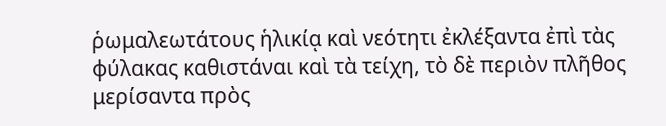ῥωμαλεωτάτους ἡλικίᾳ καὶ νεότητι ἐκλέξαντα ἐπὶ τὰς φύλακας καθιστάναι καὶ τὰ τείχη, τὸ δὲ περιὸν πλῆθος μερίσαντα πρὸς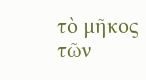τὸ μῆκος τῶν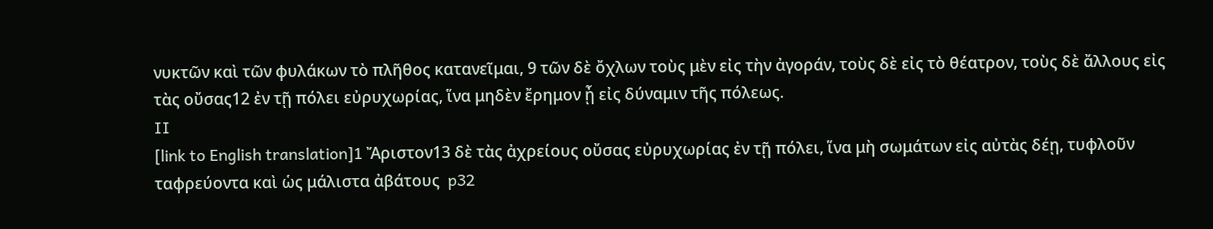νυκτῶν καὶ τῶν φυλάκων τὸ πλῆθος κατανεῖμαι, 9 τῶν δὲ ὄχλων τοὺς μὲν εἰς τὴν ἀγοράν, τοὺς δὲ εἰς τὸ θέατρον, τοὺς δὲ ἄλλους εἰς τὰς οὔσας12 ἐν τῇ πόλει εὐρυχωρίας, ἵνα μηδὲν ἔρημον ᾖ εἰς δύναμιν τῆς πόλεως.
II
[link to English translation]1 Ἄριστον13 δὲ τὰς ἀχρείους οὔσας εὐρυχωρίας ἐν τῇ πόλει, ἵνα μὴ σωμάτων εἰς αὐτὰς δέῃ, τυφλοῦν ταφρεύοντα καὶ ὡς μάλιστα ἀβάτους  p32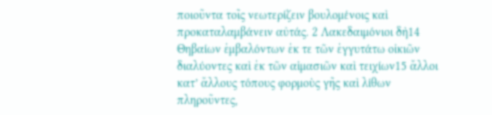ποιοῦντα τοῖς νεωτερίζειν βουλομένοις καὶ προκαταλαμβάνειν αὐτάς. 2 Λακεδαιμόνιοι δὴ14 Θηβαίων ἐμβαλόντων ἐκ τε τῶν ἐγγυτάτω οἰκιῶν διαλύοντες καὶ ἐκ τῶν αἱμασιῶν καὶ τειχίων15 ἄλλοι κατ’ ἄλλους τόπους φορμοὺς γῆς καὶ λίθων πληροῦντες,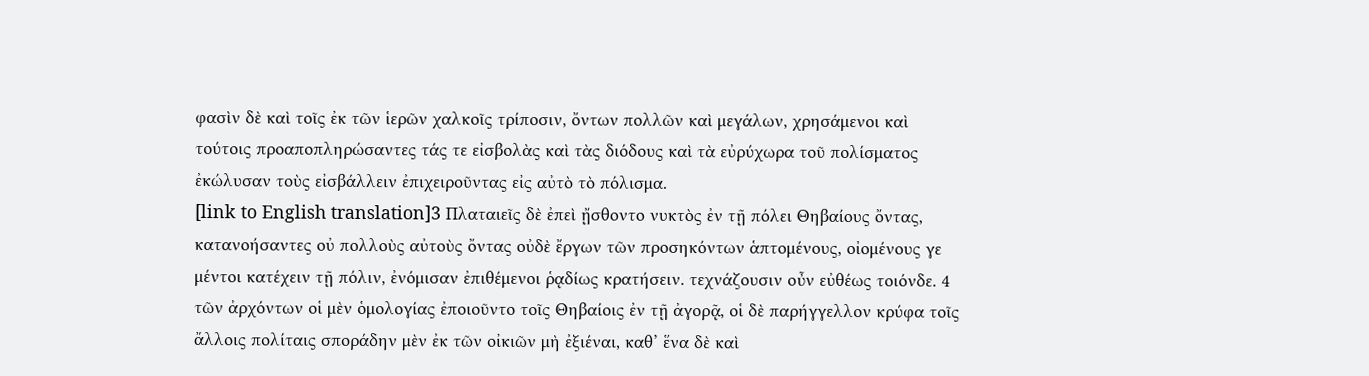φασὶν δὲ καὶ τοῖς ἐκ τῶν ἱερῶν χαλκοῖς τρίποσιν, ὄντων πολλῶν καὶ μεγάλων, χρησάμενοι καὶ τούτοις προαποπληρώσαντες τάς τε εἰσβολὰς καὶ τὰς διόδους καὶ τὰ εὐρύχωρα τοῦ πολίσματος ἐκώλυσαν τοὺς εἰσβάλλειν ἐπιχειροῦντας εἰς αὐτὸ τὸ πόλισμα.
[link to English translation]3 Πλαταιεῖς δὲ ἐπεὶ ᾔσθοντο νυκτὸς ἐν τῇ πόλει Θηβαίους ὄντας, κατανοήσαντες οὐ πολλοὺς αὐτοὺς ὄντας οὐδὲ ἔργων τῶν προσηκόντων ἁπτομένους, οἰομένους γε μέντοι κατέχειν τῇ πόλιν, ἐνόμισαν ἐπιθέμενοι ῥᾳδίως κρατήσειν. τεχνάζουσιν οὖν εὐθέως τοιόνδε. 4 τῶν ἀρχόντων οἱ μὲν ὁμολογίας ἐποιοῦντο τοῖς Θηβαίοις ἐν τῇ ἀγορᾷ, οἱ δὲ παρήγγελλον κρύφα τοῖς ἄλλοις πολίταις σποράδην μὲν ἐκ τῶν οἰκιῶν μὴ ἐξιέναι, καθ’ ἕνα δὲ καὶ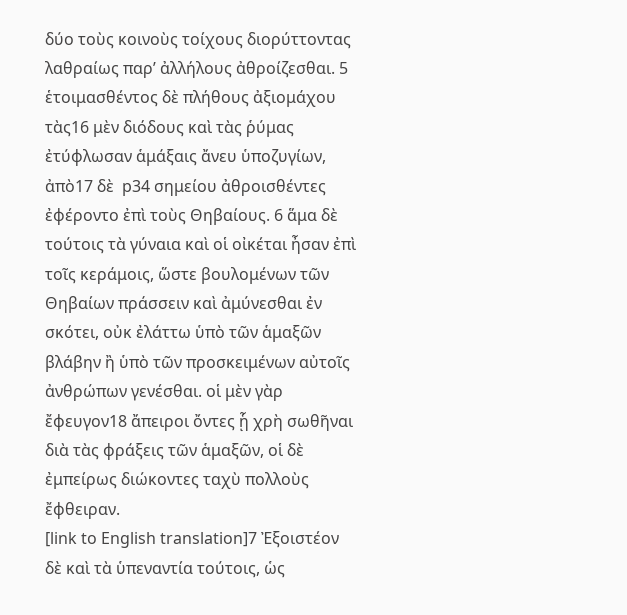δύο τοὺς κοινοὺς τοίχους διορύττοντας λαθραίως παρ’ ἀλλήλους ἀθροίζεσθαι. 5 ἑτοιμασθέντος δὲ πλήθους ἀξιομάχου τὰς16 μὲν διόδους καὶ τὰς ῥύμας ἐτύφλωσαν ἁμάξαις ἄνευ ὑποζυγίων, ἀπὸ17 δὲ  p34 σημείου ἀθροισθέντες ἐφέροντο ἐπὶ τοὺς Θηβαίους. 6 ἅμα δὲ τούτοις τὰ γύναια καὶ οἱ οἰκέται ἦσαν ἐπὶ τοῖς κεράμοις, ὥστε βουλομένων τῶν Θηβαίων πράσσειν καὶ ἀμύνεσθαι ἐν σκότει, οὐκ ἐλάττω ὑπὸ τῶν ἁμαξῶν βλάβην ἢ ὑπὸ τῶν προσκειμένων αὐτοῖς ἀνθρώπων γενέσθαι. οἱ μὲν γὰρ ἔφευγον18 ἄπειροι ὄντες ᾗ χρὴ σωθῆναι διὰ τὰς φράξεις τῶν ἁμαξῶν, οἱ δὲ ἐμπείρως διώκοντες ταχὺ πολλοὺς ἔφθειραν.
[link to English translation]7 Ἐξοιστέον δὲ καὶ τὰ ὑπεναντία τούτοις, ὡς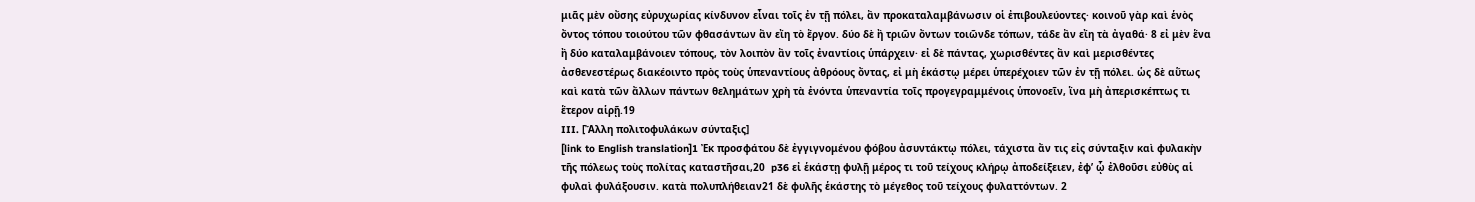μιᾶς μὲν οὔσης εὐρυχωρίας κίνδυνον εἶναι τοῖς ἐν τῇ πόλει, ἂν προκαταλαμβάνωσιν οἱ ἐπιβουλεύοντες· κοινοῦ γὰρ καὶ ἑνὸς ὄντος τόπου τοιούτου τῶν φθασάντων ἂν εἴη τὸ ἔργον. δύο δὲ ἢ τριῶν ὄντων τοιῶνδε τόπων, τάδε ἂν εἴη τὰ ἀγαθά· 8 εἰ μὲν ἕνα ἢ δύο καταλαμβάνοιεν τόπους, τὸν λοιπὸν ἂν τοῖς ἐναντίοις ὑπάρχειν· εἰ δὲ πάντας, χωρισθέντες ἂν καὶ μερισθέντες ἀσθενεστέρως διακέοιντο πρὸς τοὺς ὑπεναντίους ἀθρόους ὄντας, εἰ μὴ ἑκάστῳ μέρει ὑπερέχοιεν τῶν ἐν τῇ πόλει. ὡς δὲ αὕτως καὶ κατὰ τῶν ἄλλων πάντων θελημάτων χρὴ τὰ ἐνόντα ὑπεναντία τοῖς προγεγραμμένοις ὑπονοεῖν, ἵνα μὴ ἀπερισκέπτως τι ἕτερον αἱρῇ.19
III. [Ἄλλη πολιτοφυλάκων σύνταξις]
[link to English translation]1 Ἐκ προσφάτου δὲ ἐγγιγνομένου φόβου ἀσυντάκτῳ πόλει, τάχιστα ἄν τις εἰς σύνταξιν καὶ φυλακὴν τῆς πόλεως τοὺς πολίτας καταστῆσαι,20  p36 εἰ ἑκάστῃ φυλῇ μέρος τι τοῦ τείχους κλήρῳ ἀποδείξειεν, ἐφ’ ᾧ ἐλθοῦσι εὐθὺς αἱ φυλαὶ φυλάξουσιν. κατὰ πολυπλήθειαν21 δὲ φυλῆς ἑκάστης τὸ μέγεθος τοῦ τείχους φυλαττόντων. 2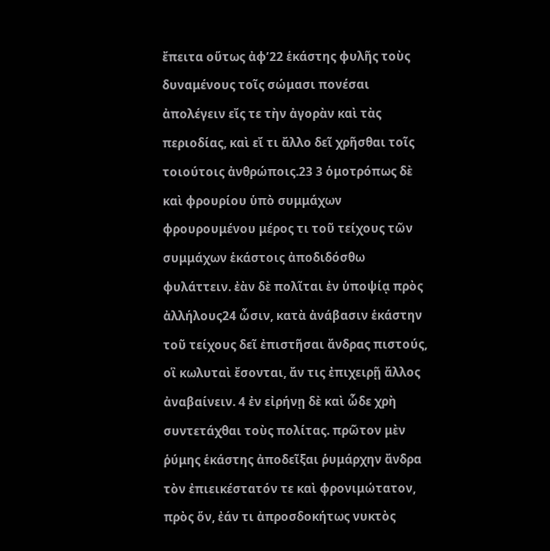ἔπειτα οὕτως ἀφ’22 ἑκάστης φυλῆς τοὺς δυναμένους τοῖς σώμασι πονέσαι ἀπολέγειν εἴς τε τὴν ἀγορὰν καὶ τὰς περιοδίας, καὶ εἴ τι ἄλλο δεῖ χρῆσθαι τοῖς τοιούτοις ἀνθρώποις.23 3 ὁμοτρόπως δὲ καὶ φρουρίου ὑπὸ συμμάχων φρουρουμένου μέρος τι τοῦ τείχους τῶν συμμάχων ἑκάστοις ἀποδιδόσθω φυλάττειν. ἐὰν δὲ πολῖται ἐν ὑποψίᾳ πρὸς ἀλλήλους24 ὦσιν, κατὰ ἀνάβασιν ἑκάστην τοῦ τείχους δεῖ ἐπιστῆσαι ἄνδρας πιστούς, οἳ κωλυταὶ ἔσονται, ἄν τις ἐπιχειρῇ ἄλλος ἀναβαίνειν. 4 ἐν εἰρήνῃ δὲ καὶ ὧδε χρὴ συντετάχθαι τοὺς πολίτας. πρῶτον μὲν ῥύμης ἑκάστης ἀποδεῖξαι ῥυμάρχην ἄνδρα τὸν ἐπιεικέστατόν τε καὶ φρονιμώτατον, πρὸς ὅν, ἐάν τι ἀπροσδοκήτως νυκτὸς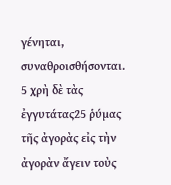γένηται, συναθροισθήσονται. 5 χρὴ δὲ τὰς ἐγγυτάτας25 ῥύμας τῆς ἀγορὰς εἰς τὴν ἀγορὰν ἄγειν τοὺς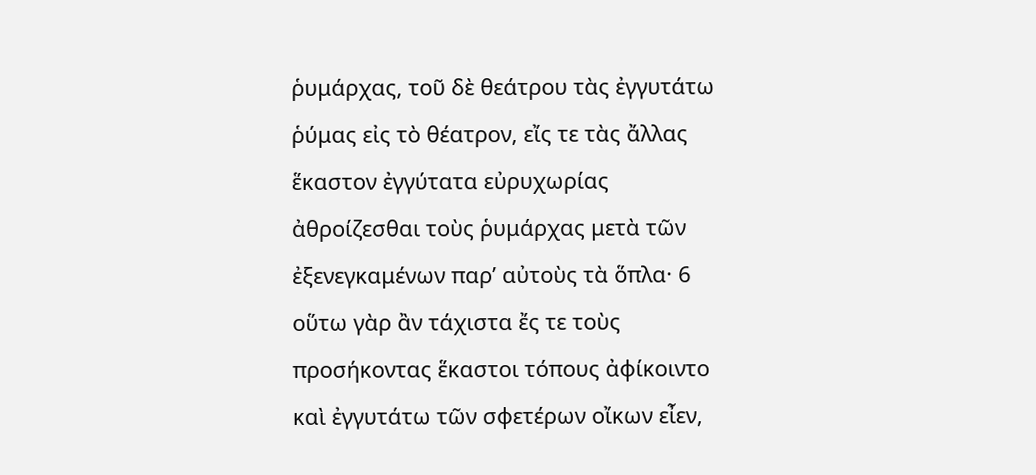ῥυμάρχας, τοῦ δὲ θεάτρου τὰς ἐγγυτάτω ῥύμας εἰς τὸ θέατρον, εἴς τε τὰς ἄλλας ἕκαστον ἐγγύτατα εὐρυχωρίας ἀθροίζεσθαι τοὺς ῥυμάρχας μετὰ τῶν ἐξενεγκαμένων παρ’ αὐτοὺς τὰ ὅπλα· 6 οὕτω γὰρ ἂν τάχιστα ἔς τε τοὺς προσήκοντας ἕκαστοι τόπους ἀφίκοιντο καὶ ἐγγυτάτω τῶν σφετέρων οἴκων εἶεν,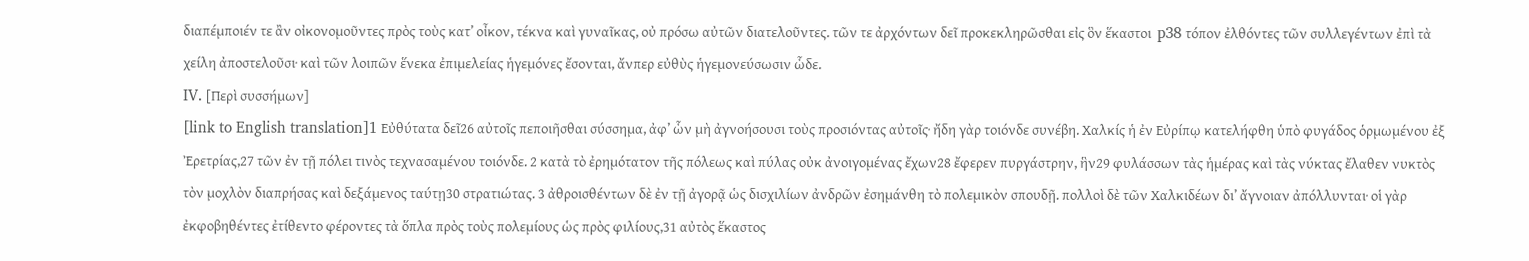διαπέμποιέν τε ἂν οἰκονομοῦντες πρὸς τοὺς κατ’ οἶκον, τέκνα καὶ γυναῖκας, οὐ πρόσω αὐτῶν διατελοῦντες. τῶν τε ἀρχόντων δεῖ προκεκληρῶσθαι εἰς ὃν ἕκαστοι  p38 τόπον ἐλθόντες τῶν συλλεγέντων ἐπὶ τὰ χείλη ἀποστελοῦσι· καὶ τῶν λοιπῶν ἕνεκα ἐπιμελείας ἡγεμόνες ἔσονται, ἄνπερ εὐθὺς ἡγεμονεύσωσιν ὧδε.
IV. [Περὶ συσσήμων]
[link to English translation]1 Εὐθύτατα δεῖ26 αὐτοῖς πεποιῆσθαι σύσσημα, ἀφ’ ὧν μὴ ἀγνοήσουσι τοὺς προσιόντας αὐτοῖς· ἤδη γὰρ τοιόνδε συνέβη. Χαλκίς ἡ ἐν Εὐρίπῳ κατελήφθη ὑπὸ φυγάδος ὁρμωμένου ἐξ Ἐρετρίας,27 τῶν ἐν τῇ πόλει τινὸς τεχνασαμένου τοιόνδε. 2 κατὰ τὸ ἐρημότατον τῆς πόλεως καὶ πύλας οὐκ ἀνοιγομένας ἔχων28 ἔφερεν πυργάστρην, ἣν29 φυλάσσων τὰς ἡμέρας καὶ τὰς νύκτας ἔλαθεν νυκτὸς τὸν μοχλὸν διαπρήσας καὶ δεξάμενος ταύτῃ30 στρατιώτας. 3 ἀθροισθέντων δὲ ἐν τῇ ἀγορᾷ ὡς δισχιλίων ἀνδρῶν ἐσημάνθη τὸ πολεμικὸν σπουδῇ. πολλοὶ δὲ τῶν Χαλκιδέων δι’ ἄγνοιαν ἀπόλλυνται· οἱ γὰρ ἐκφοβηθέντες ἐτίθεντο φέροντες τὰ ὅπλα πρὸς τοὺς πολεμίους ὡς πρὸς φιλίους,31 αὐτὸς ἕκαστος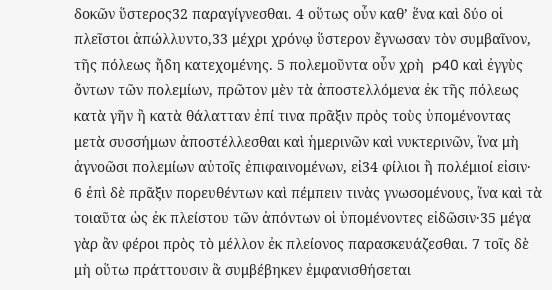δοκῶν ὕστερος32 παραγίγνεσθαι. 4 οὕτως οὖν καθ’ ἕνα καὶ δύο οἱ πλεῖστοι ἀπώλλυντο,33 μέχρι χρόνῳ ὕστερον ἔγνωσαν τὸν συμβαῖνον, τῆς πόλεως ἤδη κατεχομένης. 5 πολεμοῦντα οὖν χρὴ  p40 καὶ ἐγγὺς ὄντων τῶν πολεμίων, πρῶτον μὲν τὰ ἀποστελλόμενα ἐκ τῆς πόλεως κατὰ γῆν ἢ κατὰ θάλατταν ἐπί τινα πρᾶξιν πρὸς τοὺς ὑπομένοντας μετὰ συσσήμων ἀποστέλλεσθαι καὶ ἡμερινῶν καὶ νυκτερινῶν, ἵνα μὴ ἀγνοῶσι πολεμίων αὐτοῖς ἐπιφαινομένων, εἰ34 φίλιοι ἢ πολέμιοί εἰσιν· 6 ἐπὶ δὲ πρᾶξιν πορευθέντων καὶ πέμπειν τινὰς γνωσομένους, ἵνα καὶ τὰ τοιαῦτα ὡς ἐκ πλείστου τῶν ἀπόντων οἱ ὑπομένοντες εἰδῶσιν·35 μέγα γὰρ ἂν φέροι πρὸς τὸ μέλλον ἐκ πλείονος παρασκευάζεσθαι. 7 τοῖς δὲ μὴ οὕτω πράττουσιν ἃ συμβέβηκεν ἐμφανισθήσεται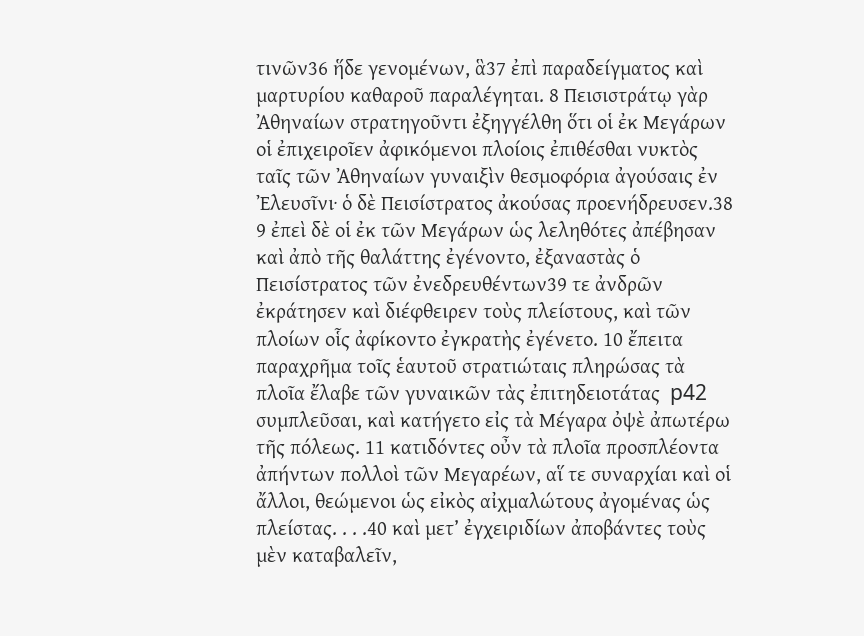τινῶν36 ἥδε γενομένων, ἃ37 ἐπὶ παραδείγματος καὶ μαρτυρίου καθαροῦ παραλέγηται. 8 Πεισιστράτῳ γὰρ Ἀθηναίων στρατηγοῦντι ἐξηγγέλθη ὅτι οἱ ἐκ Μεγάρων οἱ ἐπιχειροῖεν ἀφικόμενοι πλοίοις ἐπιθέσθαι νυκτὸς ταῖς τῶν Ἀθηναίων γυναιξὶν θεσμοφόρια ἀγούσαις ἐν Ἐλευσῖνι· ὁ δὲ Πεισίστρατος ἀκούσας προενήδρευσεν.38 9 ἐπεὶ δὲ οἱ ἐκ τῶν Μεγάρων ὡς λεληθότες ἀπέβησαν καὶ ἀπὸ τῆς θαλάττης ἐγένοντο, ἐξαναστὰς ὁ Πεισίστρατος τῶν ἐνεδρευθέντων39 τε ἀνδρῶν ἐκράτησεν καὶ διέφθειρεν τοὺς πλείστους, καὶ τῶν πλοίων οἷς ἀφίκοντο ἐγκρατὴς ἐγένετο. 10 ἔπειτα παραχρῆμα τοῖς ἑαυτοῦ στρατιώταις πληρώσας τὰ πλοῖα ἔλαβε τῶν γυναικῶν τὰς ἐπιτηδειοτάτας  p42 συμπλεῦσαι, καὶ κατήγετο εἰς τὰ Μέγαρα ὀψὲ ἀπωτέρω τῆς πόλεως. 11 κατιδόντες οὖν τὰ πλοῖα προσπλέοντα ἀπήντων πολλοὶ τῶν Μεγαρέων, αἵ τε συναρχίαι καὶ οἱ ἄλλοι, θεώμενοι ὡς εἰκὸς αἰχμαλώτους ἀγομένας ὡς πλείστας. . . .40 καὶ μετ’ ἐγχειριδίων ἀποβάντες τοὺς μὲν καταβαλεῖν,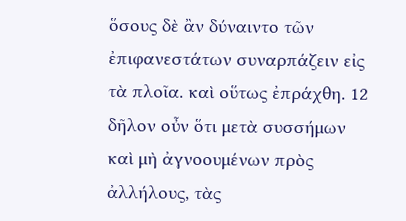ὅσους δὲ ἂν δύναιντο τῶν ἐπιφανεστάτων συναρπάζειν εἰς τὰ πλοῖα. καὶ οὕτως ἐπράχθη. 12 δῆλον οὖν ὅτι μετὰ συσσήμων καὶ μὴ ἀγνοουμένων πρὸς ἀλλήλους, τὰς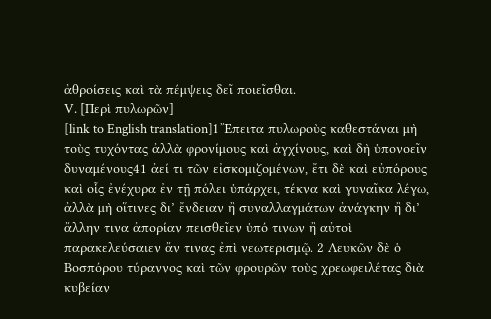ἀθροίσεις καὶ τὰ πέμψεις δεῖ ποιεῖσθαι.
V. [Περὶ πυλωρῶν]
[link to English translation]1 Ἔπειτα πυλωροὺς καθεστάναι μὴ τοὺς τυχόντας ἀλλὰ φρονίμους καὶ ἀγχίνους, καὶ δὴ ὑπονοεῖν δυναμένους41 ἀεί τι τῶν εἰσκομιζομένων, ἔτι δὲ καὶ εὐπόρους καὶ οἷς ἐνέχυρα ἐν τῇ πόλει ὑπάρχει, τέκνα καὶ γυναῖκα λέγω, ἀλλὰ μὴ οἵτινες δι’ ἔνδειαν ἢ συναλλαγμάτων ἀνάγκην ἢ δι’ ἄλλην τινα ἀπορίαν πεισθεῖεν ὑπό τινων ἢ αὐτοὶ παρακελεύσαιεν ἄν τινας ἐπὶ νεωτερισμῷ. 2 Λευκῶν δὲ ὁ Βοσπόρου τύραννος καὶ τῶν φρουρῶν τοὺς χρεωφειλέτας διὰ κυβείαν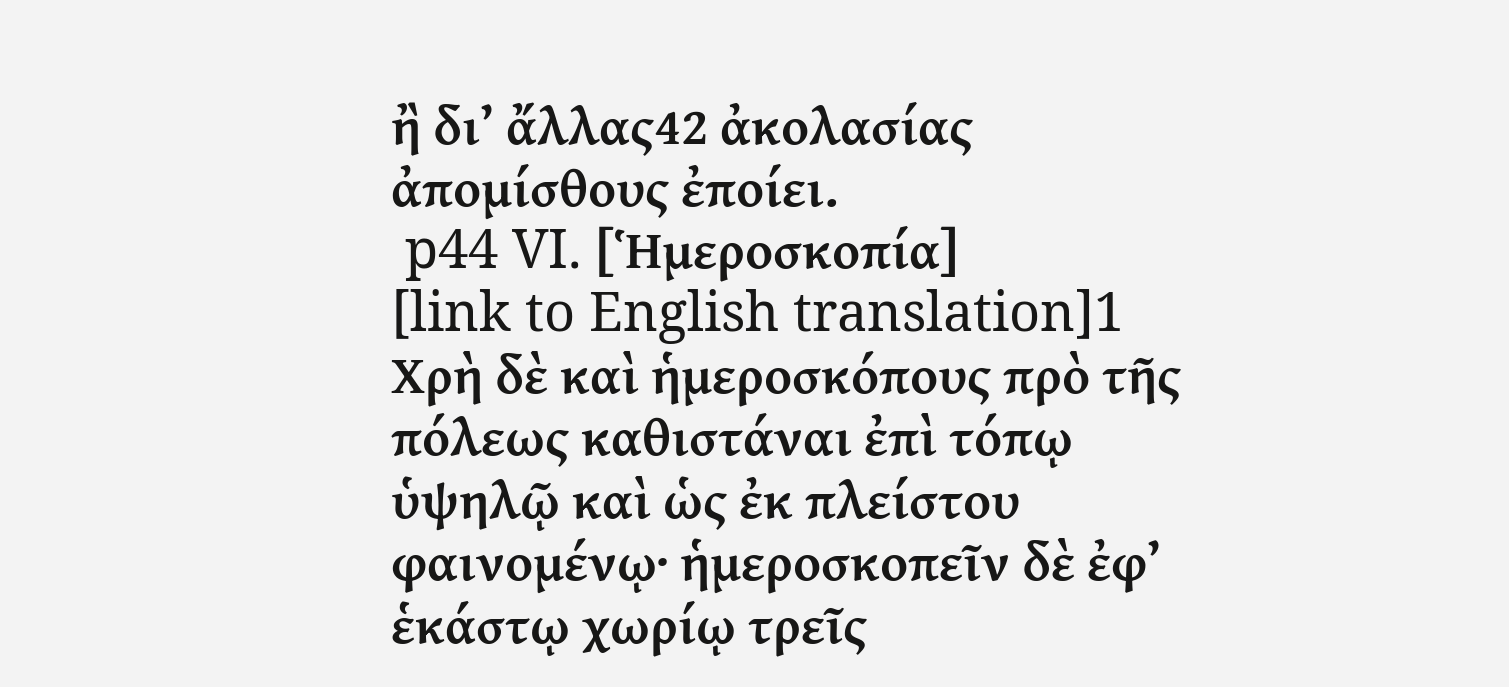ἢ δι’ ἄλλας42 ἀκολασίας ἀπομίσθους ἐποίει.
 p44 VI. [Ἡμεροσκοπία]
[link to English translation]1 Χρὴ δὲ καὶ ἡμεροσκόπους πρὸ τῆς πόλεως καθιστάναι ἐπὶ τόπῳ ὑψηλῷ καὶ ὡς ἐκ πλείστου φαινομένῳ· ἡμεροσκοπεῖν δὲ ἐφ’ ἑκάστῳ χωρίῳ τρεῖς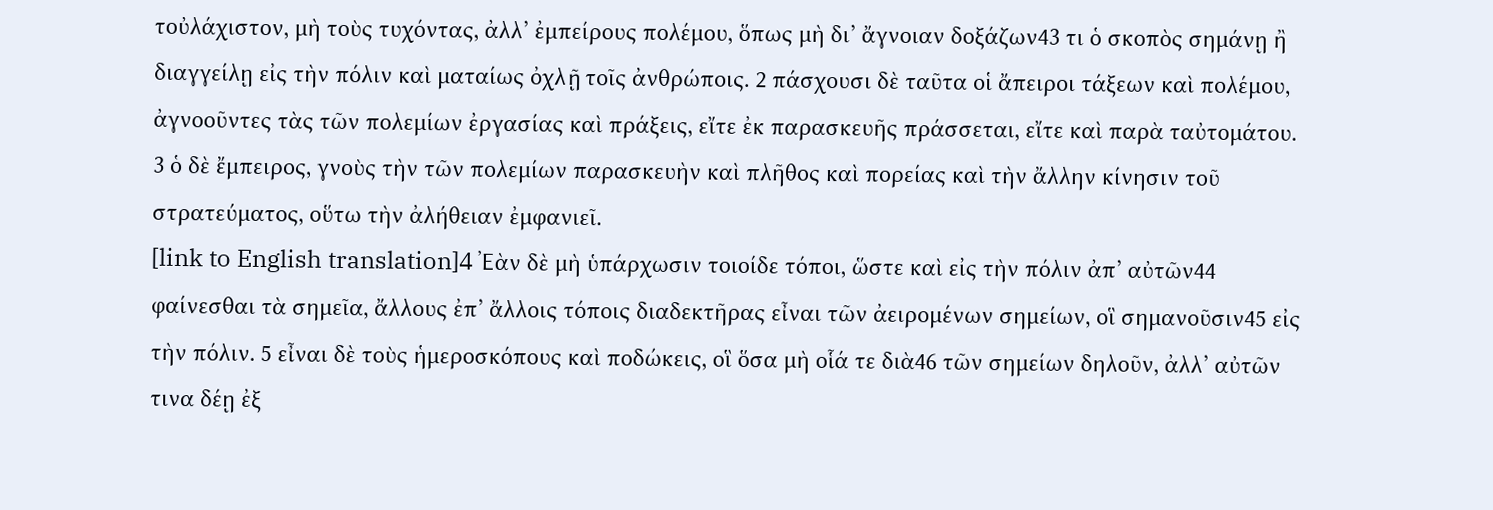τοὐλάχιστον, μὴ τοὺς τυχόντας, ἀλλ’ ἐμπείρους πολέμου, ὅπως μὴ δι’ ἄγνοιαν δοξάζων43 τι ὁ σκοπὸς σημάνῃ ἢ διαγγείλῃ εἰς τὴν πόλιν καὶ ματαίως ὀχλῇ τοῖς ἀνθρώποις. 2 πάσχουσι δὲ ταῦτα οἱ ἄπειροι τάξεων καὶ πολέμου, ἀγνοοῦντες τὰς τῶν πολεμίων ἐργασίας καὶ πράξεις, εἴτε ἐκ παρασκευῆς πράσσεται, εἴτε καὶ παρὰ ταὐτομάτου. 3 ὁ δὲ ἔμπειρος, γνοὺς τὴν τῶν πολεμίων παρασκευὴν καὶ πλῆθος καὶ πορείας καὶ τὴν ἄλλην κίνησιν τοῦ στρατεύματος, οὕτω τὴν ἀλήθειαν ἐμφανιεῖ.
[link to English translation]4 Ἐὰν δὲ μὴ ὑπάρχωσιν τοιοίδε τόποι, ὥστε καὶ εἰς τὴν πόλιν ἀπ’ αὐτῶν44 φαίνεσθαι τὰ σημεῖα, ἄλλους ἐπ’ ἄλλοις τόποις διαδεκτῆρας εἶναι τῶν ἀειρομένων σημείων, οἳ σημανοῦσιν45 εἰς τὴν πόλιν. 5 εἶναι δὲ τοὺς ἡμεροσκόπους καὶ ποδώκεις, οἳ ὅσα μὴ οἷά τε διὰ46 τῶν σημείων δηλοῦν, ἀλλ’ αὐτῶν τινα δέῃ ἐξ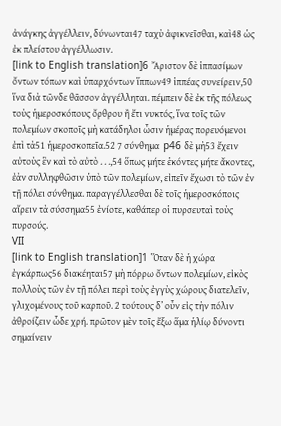ἀνάγκης ἀγγέλλειν, δύνωνται47 ταχὺ ἀφικνεῖσθαι, καὶ48 ὡς ἐκ πλείστου ἀγγέλλωσιν.
[link to English translation]6 Ἄριστον δὲ ἱππασίμων ὄντων τόπων καὶ ὑπαρχόντων ἵππων49 ἱππέας συνείρειν,50 ἵνα διὰ τῶνδε θᾶσσον ἀγγέλληται. πέμπειν δὲ ἐκ τῆς πόλεως τοὺς ἡμεροσκόπους ὄρθρου ἢ ἔτι νυκτός, ἵνα τοῖς τῶν πολεμίων σκοποῖς μὴ κατάδηλοι ὦσιν ἡμέρας πορευόμενοι ἐπὶ τὰ51 ἡμεροσκοπεῖα.52 7 σύνθημα  p46 δὲ μὴ53 ἔχειν αὐτοὺς ἓν καὶ τὸ αὐτὸ . . .,54 ὅπως μήτε ἑκόντες μήτε ἄκοντες, ἐὰν συλληφθῶσιν ὑπὸ τῶν πολεμίων, εἰπεῖν ἔχωσι τὸ τῶν ἐν τῇ πόλει σύνθημα. παραγγέλλεσθαι δὲ τοῖς ἡμεροσκόποις αἴρειν τὰ σύσσημα55 ἐνίοτε, καθάπερ οἱ πυρσευταὶ τοὺς πυρσούς.
VII
[link to English translation]1 Ὅταν δὲ ἡ χώρα ἐγκάρπως56 διακέηται57 μὴ πόρρω ὄντων πολεμίων, εἰκὸς πολλοὺς τῶν ἐν τῇ πόλει περὶ τοὺς ἐγγὺς χώρους διατελεῖν, γλιχομένους τοῦ καρποῦ. 2 τούτους δ’ οὖν εἰς τὴν πόλιν ἀθροίζειν ὧδε χρή. πρῶτον μὲν τοῖς ἔξω ἅμα ἡλίῳ δύνοντι σημαίνειν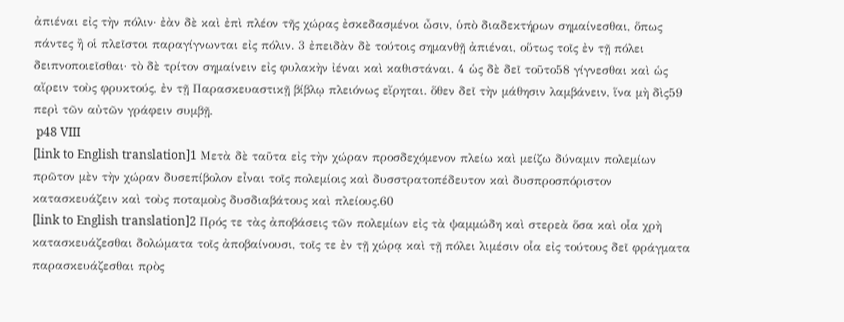ἀπιέναι εἰς τὴν πόλιν· ἐὰν δὲ καὶ ἐπὶ πλέον τῆς χώρας ἐσκεδασμένοι ὦσιν, ὑπὸ διαδεκτήρων σημαίνεσθαι, ὅπως πάντες ἢ οἱ πλεῖστοι παραγίγνωνται εἰς πόλιν. 3 ἐπειδὰν δὲ τούτοις σημανθῇ ἀπιέναι, οὕτως τοῖς ἐν τῇ πόλει δειπνοποιεῖσθαι· τὸ δὲ τρίτον σημαίνειν εἰς φυλακὴν ἰέναι καὶ καθιστάναι. 4 ὡς δὲ δεῖ τοῦτο58 γίγνεσθαι καὶ ὡς αἴρειν τοὺς φρυκτούς, ἐν τῇ Παρασκευαστικῇ βίβλῳ πλειόνως εἴρηται. ὅθεν δεῖ τὴν μάθησιν λαμβάνειν, ἵνα μὴ δὶς59 περὶ τῶν αὐτῶν γράφειν συμβῇ.
 p48 VIII
[link to English translation]1 Μετὰ δὲ ταῦτα εἰς τὴν χώραν προσδεχόμενον πλείω καὶ μείζω δύναμιν πολεμίων πρῶτον μὲν τὴν χώραν δυσεπίβολον εἶναι τοῖς πολεμίοις καὶ δυσστρατοπέδευτον καὶ δυσπροσπόριστον κατασκευάζειν καὶ τοὺς ποταμοὺς δυσδιαβάτους καὶ πλείους.60
[link to English translation]2 Πρός τε τὰς ἀποβάσεις τῶν πολεμίων εἰς τὰ ψαμμώδη καὶ στερεὰ ὅσα καὶ οἷα χρὴ κατασκευάζεσθαι δολώματα τοῖς ἀποβαίνουσι, τοῖς τε ἐν τῇ χώρᾳ καὶ τῇ πόλει λιμέσιν οἷα εἰς τούτους δεῖ φράγματα παρασκευάζεσθαι πρὸς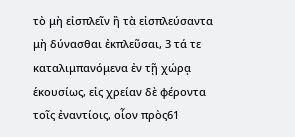τὸ μὴ εἰσπλεῖν ἢ τὰ εἰσπλεύσαντα μὴ δύνασθαι ἐκπλεῦσαι, 3 τά τε καταλιμπανόμενα ἐν τῇ χώρᾳ ἑκουσίως, εἰς χρείαν δὲ φέροντα τοῖς ἐναντίοις, οἷον πρὸς61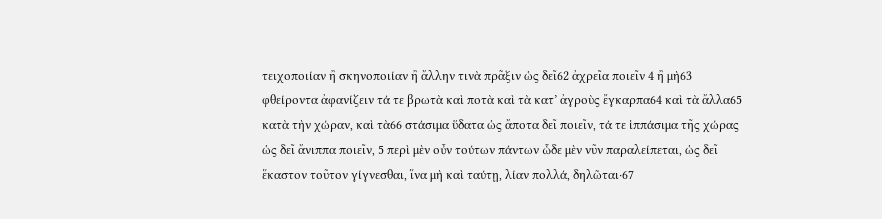τειχοποιίαν ἢ σκηνοποιίαν ἢ ἄλλην τινὰ πρᾶξιν ὡς δεῖ62 ἀχρεῖα ποιεῖν 4 ἢ μὴ63 φθείροντα ἀφανίζειν τά τε βρωτὰ καὶ ποτὰ καὶ τὰ κατ’ ἀγροὺς ἔγκαρπα64 καὶ τὰ ἄλλα65 κατὰ τὴν χώραν, καὶ τὰ66 στάσιμα ὕδατα ὡς ἄποτα δεῖ ποιεῖν, τά τε ἱππάσιμα τῆς χώρας ὡς δεῖ ἄνιππα ποιεῖν, 5 περὶ μὲν οὖν τούτων πάντων ὧδε μὲν νῦν παραλείπεται, ὡς δεῖ ἕκαστον τοῦτον γίγνεσθαι, ἵνα μὴ καὶ ταύτῃ, λίαν πολλά, δηλῶται·67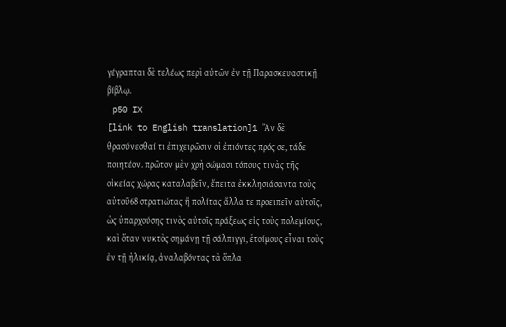γέγραπται δὲ τελέως περὶ αὐτῶν ἐν τῇ Παρασκευαστικῇ βίβλῳ.
 p50 IX
[link to English translation]1 Ἂν δὲ θρασύνεσθαί τι ἐπιχειρῶσιν οἱ ἐπιόντες πρός σε, τάδε ποιητέον. πρῶτον μὲν χρὴ σώμασι τόπους τινὰς τῆς οἰκείας χώρας καταλαβεῖν, ἔπειτα ἐκκλησιάσαντα τοὺς αὑτοῦ68 στρατιώτας ἢ πολίτας ἄλλα τε προειπεῖν αὐτοῖς, ὡς ὑπαρχούσης τινὸς αὐτοῖς πράξεως εἰς τοὺς πολεμίους, καὶ ὅταν νυκτὸς σημάνῃ τῇ σάλπιγγι, ἑτοίμους εἶναι τοὺς ἐν τῇ ἡλικίᾳ, ἀναλαβόντας τὰ ὅπλα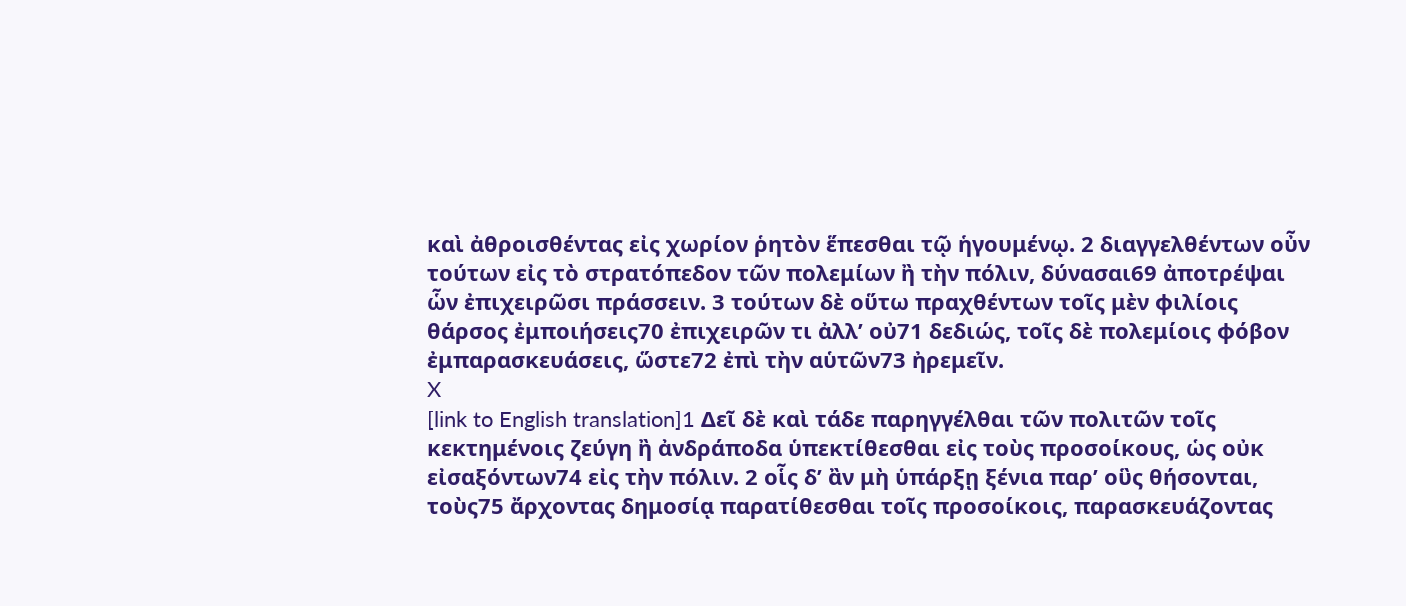καὶ ἀθροισθέντας εἰς χωρίον ῥητὸν ἕπεσθαι τῷ ἡγουμένῳ. 2 διαγγελθέντων οὖν τούτων εἰς τὸ στρατόπεδον τῶν πολεμίων ἢ τὴν πόλιν, δύνασαι69 ἀποτρέψαι ὧν ἐπιχειρῶσι πράσσειν. 3 τούτων δὲ οὕτω πραχθέντων τοῖς μὲν φιλίοις θάρσος ἐμποιήσεις70 ἐπιχειρῶν τι ἀλλ’ οὐ71 δεδιώς, τοῖς δὲ πολεμίοις φόβον ἐμπαρασκευάσεις, ὥστε72 ἐπὶ τὴν αὑτῶν73 ἠρεμεῖν.
X
[link to English translation]1 Δεῖ δὲ καὶ τάδε παρηγγέλθαι τῶν πολιτῶν τοῖς κεκτημένοις ζεύγη ἢ ἀνδράποδα ὑπεκτίθεσθαι εἰς τοὺς προσοίκους, ὡς οὐκ εἰσαξόντων74 εἰς τὴν πόλιν. 2 οἷς δ’ ἂν μὴ ὑπάρξῃ ξένια παρ’ οὓς θήσονται, τοὺς75 ἄρχοντας δημοσίᾳ παρατίθεσθαι τοῖς προσοίκοις, παρασκευάζοντας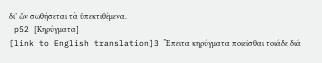δι’ ὧν σωθήσεται τὰ ὑπεκτιθέμενα.
 p52 [Κηρύγματα]
[link to English translation]3 Ἔπειτα κηρύγματα ποιεῖσθαι τοιάδε διά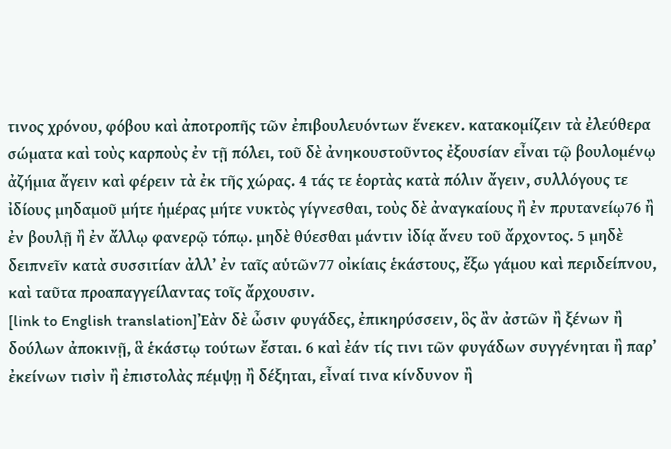τινος χρόνου, φόβου καὶ ἀποτροπῆς τῶν ἐπιβουλευόντων ἕνεκεν. κατακομίζειν τὰ ἐλεύθερα σώματα καὶ τοὺς καρποὺς ἐν τῇ πόλει, τοῦ δὲ ἀνηκουστοῦντος ἐξουσίαν εἶναι τῷ βουλομένῳ ἀζήμια ἄγειν καὶ φέρειν τὰ ἐκ τῆς χώρας. 4 τάς τε ἑορτὰς κατὰ πόλιν ἄγειν, συλλόγους τε ἰδίους μηδαμοῦ μήτε ἡμέρας μήτε νυκτὸς γίγνεσθαι, τοὺς δὲ ἀναγκαίους ἢ ἐν πρυτανείῳ76 ἢ ἐν βουλῇ ἢ ἐν ἄλλῳ φανερῷ τόπῳ. μηδὲ θύεσθαι μάντιν ἰδίᾳ ἄνευ τοῦ ἄρχοντος. 5 μηδὲ δειπνεῖν κατὰ συσσιτίαν ἀλλ’ ἐν ταῖς αὑτῶν77 οἰκίαις ἑκάστους, ἔξω γάμου καὶ περιδείπνου, καὶ ταῦτα προαπαγγείλαντας τοῖς ἄρχουσιν.
[link to English translation]Ἐὰν δὲ ὦσιν φυγάδες, ἐπικηρύσσειν, ὃς ἂν ἀστῶν ἢ ξένων ἢ δούλων ἀποκινῇ, ἃ ἑκάστῳ τούτων ἔσται. 6 καὶ ἐάν τίς τινι τῶν φυγάδων συγγένηται ἢ παρ’ ἐκείνων τισὶν ἢ ἐπιστολὰς πέμψῃ ἢ δέξηται, εἶναί τινα κίνδυνον ἢ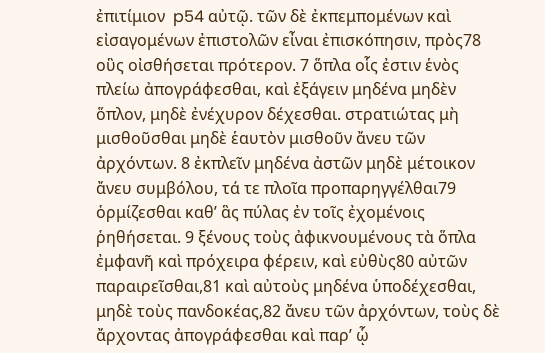ἐπιτίμιον  p54 αὐτῷ. τῶν δὲ ἐκπεμπομένων καὶ εἰσαγομένων ἐπιστολῶν εἶναι ἐπισκόπησιν, πρὸς78 οὓς οἰσθήσεται πρότερον. 7 ὅπλα οἷς ἐστιν ἑνὸς πλείω ἀπογράφεσθαι, καὶ ἐξάγειν μηδένα μηδὲν ὅπλον, μηδὲ ἐνέχυρον δέχεσθαι. στρατιώτας μὴ μισθοῦσθαι μηδὲ ἑαυτὸν μισθοῦν ἄνευ τῶν ἀρχόντων. 8 ἐκπλεῖν μηδένα ἀστῶν μηδὲ μέτοικον ἄνευ συμβόλου, τά τε πλοῖα προπαρηγγέλθαι79 ὁρμίζεσθαι καθ’ ἃς πύλας ἐν τοῖς ἐχομένοις ῥηθήσεται. 9 ξένους τοὺς ἀφικνουμένους τὰ ὅπλα ἐμφανῆ καὶ πρόχειρα φέρειν, καὶ εὐθὺς80 αὐτῶν παραιρεῖσθαι,81 καὶ αὐτοὺς μηδένα ὑποδέχεσθαι, μηδὲ τοὺς πανδοκέας,82 ἄνευ τῶν ἀρχόντων, τοὺς δὲ ἄρχοντας ἀπογράφεσθαι καὶ παρ’ ᾧ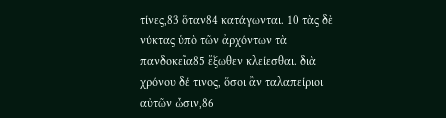τίνες,83 ὅταν84 κατάγωνται. 10 τὰς δὲ νύκτας ὑπὸ τῶν ἀρχόντων τὰ πανδοκεῖα85 ἔξωθεν κλείεσθαι. διὰ χρόνου δέ τινος, ὅσοι ἂν ταλαπείριοι αὐτῶν ὦσιν,86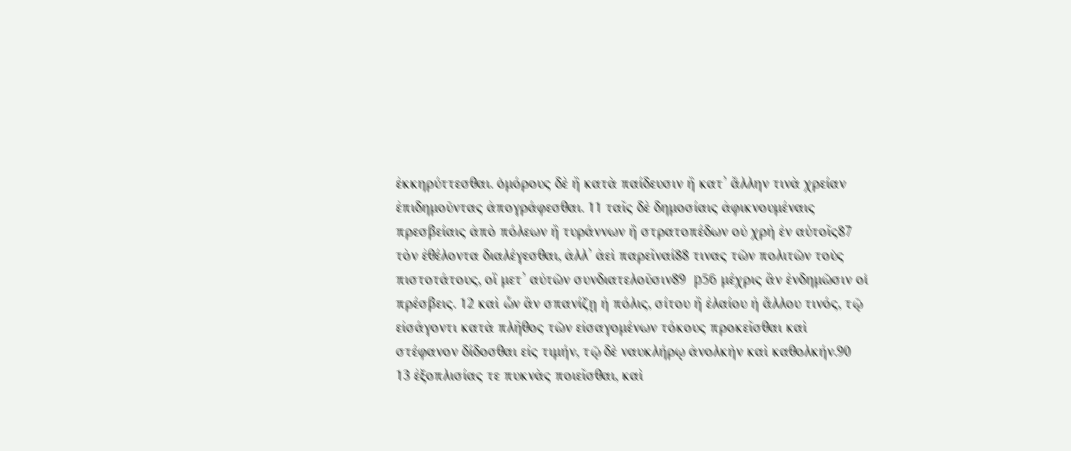ἐκκηρύττεσθαι. ὁμόρους δὲ ἢ κατὰ παίδευσιν ἢ κατ’ ἄλλην τινὰ χρείαν ἐπιδημοῦντας ἀπογράφεσθαι. 11 ταῖς δὲ δημοσίαις ἀφικνουμέναις πρεσβείαις ἀπὸ πόλεων ἢ τυράννων ἢ στρατοπέδων οὐ χρὴ ἐν αὑτοῖς87 τὸν ἐθέλοντα διαλέγεσθαι, ἀλλ’ ἀεὶ παρεῖναί88 τινας τῶν πολιτῶν τοὺς πιστοτάτους, οἳ μετ’ αὐτῶν συνδιατελοῦσιν89  p56 μέχρις ἂν ἐνδημῶσιν οἱ πρέσβεις. 12 καὶ ὧν ἂν σπανίζῃ ἡ πόλις, σίτου ἢ ἐλαίου ἡ ἄλλου τινός, τῷ εἰσάγοντι κατὰ πλῆθος τῶν εἰσαγομένων τόκους προκεῖσθαι καὶ στέφανον δίδοσθαι εἰς τιμήν, τῷ δὲ ναυκλήρῳ ἀνολκὴν καὶ καθολκήν.90 13 ἐξοπλισίας τε πυκνὰς ποιεῖσθαι, καὶ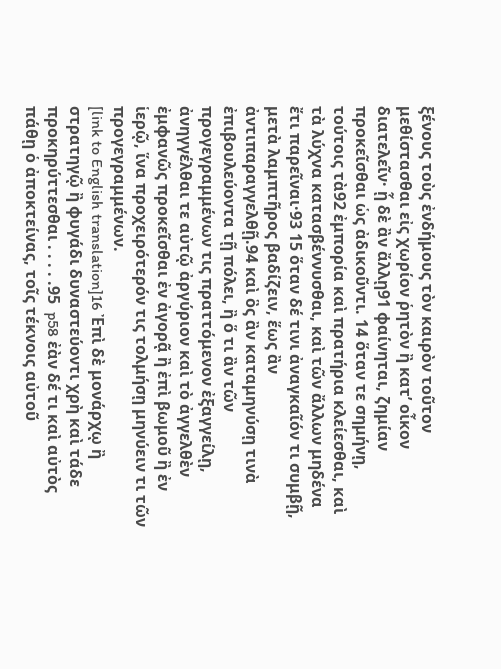ξένους τοὺς ἐνδήμους τὸν καιρὸν τοῦτον μεθίστασθαι εἰς χωρίον ῥητὸν ἢ κατ’ οἶκον διατελεῖν· ᾗ δὲ ἂν ἄλλῃ91 φαίνηται, ζημίαν προκεῖσθαι ὡς ἀδικοῦντι. 14 ὅταν τε σημήνῃ, τούτοις τὰ92 ἐμπορία καὶ πρατήρια κλείεσθαι, καὶ τὰ λύχνα κατασβέννυσθαι, καὶ τῶν ἄλλων μηδένα ἔτι παρεῖναι·93 15 ὅταν δέ τινι ἀναγκαῖόν τι συμβῇ, μετὰ λαμπτῆρος βαδίζειν, ἕως ἂν ἀντιπαραγγελθῇ.94 καὶ ὃς ἂν καταμηνύσῃ τινὰ ἐπιβουλεύοντα τῇ πόλει, ἢ ὅ τι ἂν τῶν προγεγραμμένων τις πραττόμενον ἐξαγγείλῃ, ἀνηγγέλθαι τε αὐτῷ ἀργύριον καὶ τὸ ἀγγελθὲν ἐμφανῶς προκεῖσθαι ἐν ἀγορᾷ ἢ ἐπὶ βωμοῦ ἢ ἐν ἱερῷ, ἵνα προχειρότερόν τις τολμήσῃ μηνύειν τι τῶν προγεγραμμένων.
[link to English translation]16 Ἐπὶ δὲ μονάρχῳ ἢ στρατηγῷ ἢ φυγάδι δυναστεύοντι χρὴ καὶ τάδε προκηρύττεσθαι . . . . .95  p58 ἐὰν δέ τι καὶ αὐτὸς πάθῃ ὁ ἀποκτείνας, τοῖς τέκνοις αὐτοῦ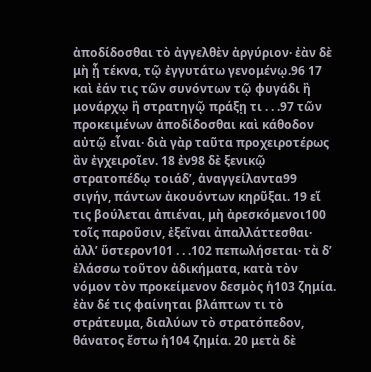ἀποδίδοσθαι τὸ ἀγγελθὲν ἀργύριον· ἐὰν δὲ μὴ ᾖ τέκνα, τῷ ἐγγυτάτω γενομένῳ.96 17 καὶ ἐάν τις τῶν συνόντων τῷ φυγάδι ἢ μονάρχῳ ἢ στρατηγῷ πράξῃ τι . . .97 τῶν προκειμένων ἀποδίδοσθαι καὶ κάθοδον αὐτῷ εἶναι· διὰ γὰρ ταῦτα προχειροτέρως ἂν ἐγχειροῖεν. 18 ἐν98 δὲ ξενικῷ στρατοπέδῳ τοιάδ’, ἀναγγείλαντα99 σιγήν, πάντων ἀκουόντων κηρῦξαι. 19 εἴ τις βούλεται ἀπιέναι, μὴ ἀρεσκόμενοι100 τοῖς παροῦσιν, ἐξεῖναι ἀπαλλάττεσθαι· ἀλλ’ ὕστερον101 . . .102 πεπωλήσεται· τὰ δ’ ἐλάσσω τοῦτον ἀδικήματα, κατὰ τὸν νόμον τὸν προκείμενον δεσμὸς ἡ103 ζημία. ἐὰν δέ τις φαίνηται βλάπτων τι τὸ στράτευμα, διαλύων τὸ στρατόπεδον, θάνατος ἔστω ἡ104 ζημία. 20 μετὰ δὲ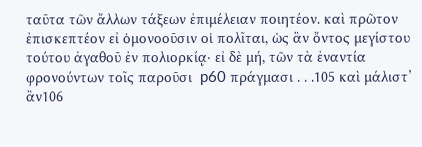ταῦτα τῶν ἄλλων τάξεων ἐπιμέλειαν ποιητέον. καὶ πρῶτον ἐπισκεπτέον εἰ ὁμονοοῦσιν οἱ πολῖται, ὡς ἂν ὄντος μεγίστου τούτου ἀγαθοῦ ἐν πολιορκίᾳ· εἰ δὲ μή, τῶν τὰ ἐναντία φρονούντων τοῖς παροῦσι  p60 πράγμασι . . .105 καὶ μάλιστ’ ἂν106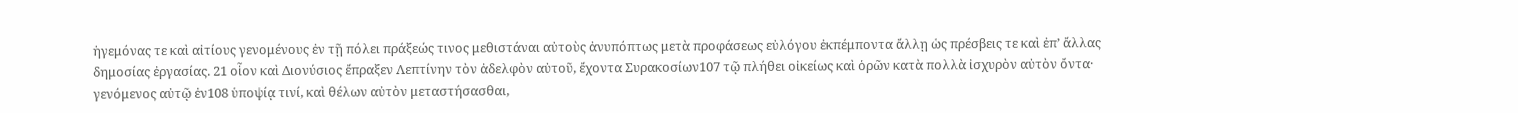ἡγεμόνας τε καὶ αἰτίους γενομένους ἐν τῇ πόλει πράξεώς τινος μεθιστάναι αὐτοὺς ἀνυπόπτως μετὰ προφάσεως εὐλόγου ἐκπέμποντα ἄλλῃ ὡς πρέσβεις τε καὶ ἐπ’ ἄλλας δημοσίας ἐργασίας. 21 οἷον καὶ Διονύσιος ἔπραξεν Λεπτίνην τὸν ἀδελφὸν αὐτοῦ, ἔχοντα Συρακοσίων107 τῷ πλήθει οἰκείως καὶ ὁρῶν κατὰ πολλὰ ἰσχυρὸν αὐτὸν ὄντα· γενόμενος αὐτῷ ἐν108 ὑποψίᾳ τινί, καὶ θέλων αὐτὸν μεταστήσασθαι,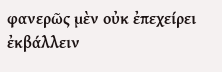φανερῶς μὲν οὐκ ἐπεχείρει ἐκβάλλειν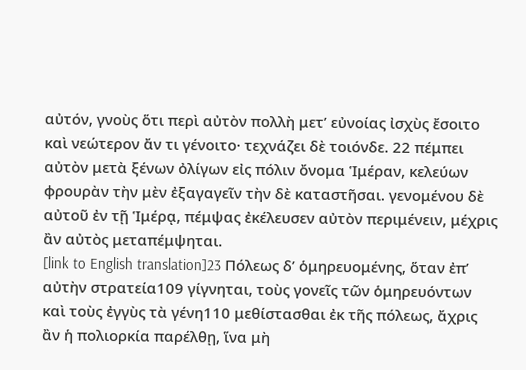αὐτόν, γνοὺς ὅτι περὶ αὐτὸν πολλὴ μετ’ εὐνοίας ἰσχὺς ἔσοιτο καὶ νεώτερον ἄν τι γένοιτο· τεχνάζει δὲ τοιόνδε. 22 πέμπει αὐτὸν μετὰ ξένων ὀλίγων εἰς πόλιν ὄνομα Ἱμέραν, κελεύων φρουρὰν τὴν μὲν ἐξαγαγεῖν τὴν δὲ καταστῆσαι. γενομένου δὲ αὐτοῦ ἐν τῇ Ἱμέρᾳ, πέμψας ἐκέλευσεν αὐτὸν περιμένειν, μέχρις ἂν αὐτὸς μεταπέμψηται.
[link to English translation]23 Πόλεως δ’ ὁμηρευομένης, ὅταν ἐπ’ αὐτὴν στρατεία109 γίγνηται, τοὺς γονεῖς τῶν ὁμηρευόντων καὶ τοὺς ἐγγὺς τὰ γένη110 μεθίστασθαι ἐκ τῆς πόλεως, ἄχρις ἂν ἡ πολιορκία παρέλθῃ, ἵνα μὴ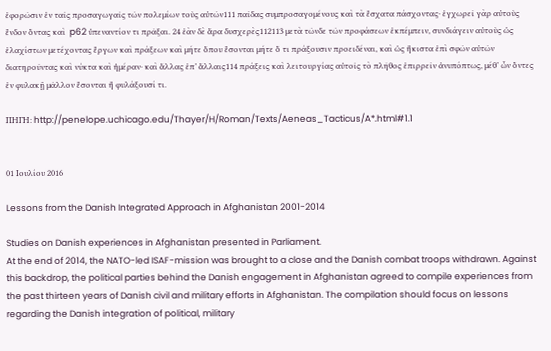ἐφορῶσιν ἐν ταῖς προσαγωγαῖς τῶν πολεμίων τοὺς αὑτῶν111 παῖδας συμπροσαγομένους καὶ τὰ ἔσχατα πάσχοντας· ἐγχωρεῖ γὰρ αὐτοὺς ἔνδον ὄντας καὶ  p62 ὑπεναντίον τι πρᾶξαι. 24 ἐὰν δὲ ἄρα δυσχερὲς112113 μετὰ τῶνδε τῶν προφάσεων ἐκπέμπειν, συνδιάγειν αὐτοὺς ὡς ἐλαχίστων μετέχοντας ἔργων καὶ πράξεων καὶ μήτε ὅπου ἔσονται μήτε ὅ τι πράξουσιν προειδέναι, καὶ ὡς ἥκιστα ἐπὶ σφῶν αὐτῶν διατηροῦντας καὶ νύκτα καὶ ἡμέραν· καὶ ἄλλας ἐπ’ ἄλλαις114 πράξεις καὶ λειτουργίας αὐτοῖς τὸ πλῆθος ἐπιρρεῖν ἀνυπόπτως, μέθ’ ὧν ὄντες ἐν φυλακῇ μᾶλλον ἔσονται ἢ φυλάξουσί τι.

ΠΗΓΗ: http://penelope.uchicago.edu/Thayer/H/Roman/Texts/Aeneas_Tacticus/A*.html#1.1


01 Ιουλίου 2016

Lessons from the Danish Integrated Approach in Afghanistan 2001-2014

Studies on Danish experiences in Afghanistan presented in Parliament.
At the end of 2014, the NATO-led ISAF-mission was brought to a close and the Danish combat troops withdrawn. Against this backdrop, the political parties behind the Danish engagement in Afghanistan agreed to compile experiences from the past thirteen years of Danish civil and military efforts in Afghanistan. The compilation should focus on lessons regarding the Danish integration of political, military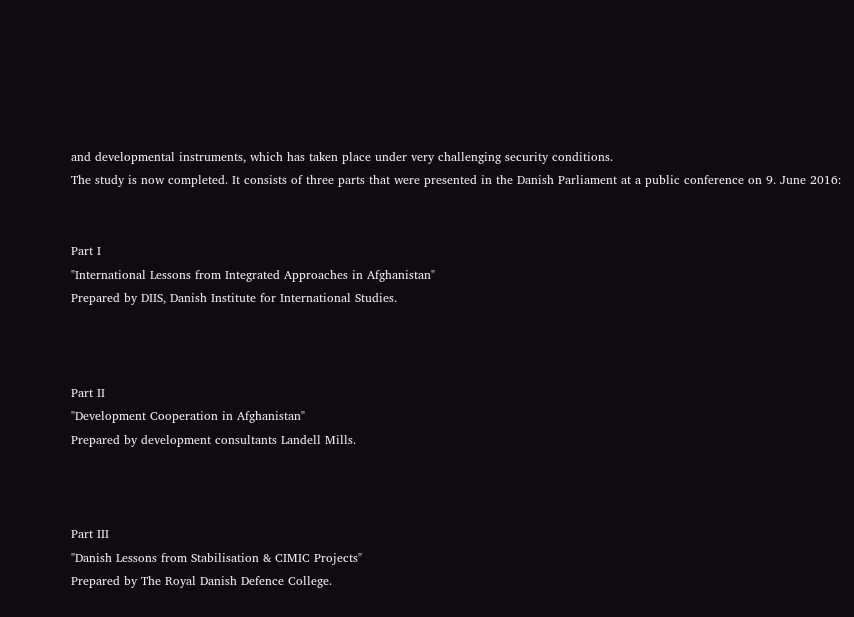and developmental instruments, which has taken place under very challenging security conditions.
The study is now completed. It consists of three parts that were presented in the Danish Parliament at a public conference on 9. June 2016:


Part I
"International Lessons from Integrated Approaches in Afghanistan"
Prepared by DIIS, Danish Institute for International Studies.



Part II
"Development Cooperation in Afghanistan"
Prepared by development consultants Landell Mills.



Part III
"Danish Lessons from Stabilisation & CIMIC Projects"
Prepared by The Royal Danish Defence College.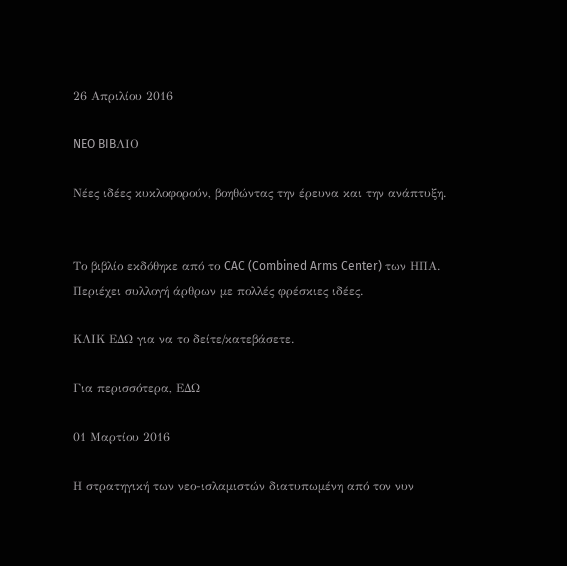26 Απριλίου 2016

NEO BIBΛΙΟ

Νέες ιδέες κυκλοφορούν, βοηθώντας την έρευνα και την ανάπτυξη.


Το βιβλίο εκδόθηκε από το CAC (Combined Arms Center) των ΗΠΑ. Περιέχει συλλογή άρθρων με πολλές φρέσκιες ιδέες.

ΚΛΙΚ ΕΔΩ για να το δείτε/κατεβάσετε.

Για περισσότερα, ΕΔΩ

01 Μαρτίου 2016

Η στρατηγική των νεο-ισλαμιστών διατυπωμένη από τον νυν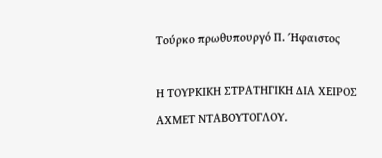Τούρκο πρωθυπουργό Π. Ήφαιστος

Η ΤΟΥΡΚΙΚΗ ΣΤΡΑΤΗΓΙΚΗ ΔΙΑ ΧΕΙΡΟΣ ΑΧΜΕΤ ΝΤΑΒΟΥΤΟΓΛΟΥ.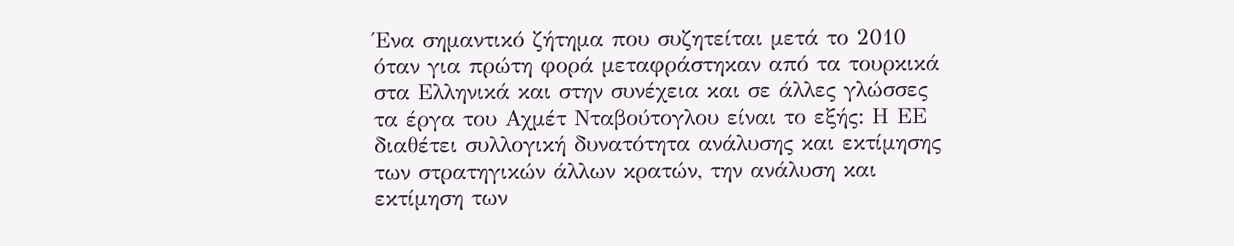Ένα σημαντικό ζήτημα που συζητείται μετά το 2010 όταν για πρώτη φορά μεταφράστηκαν από τα τουρκικά στα Ελληνικά και στην συνέχεια και σε άλλες γλώσσες τα έργα του Αχμέτ Νταβούτογλου είναι το εξής: Η ΕΕ διαθέτει συλλογική δυνατότητα ανάλυσης και εκτίμησης των στρατηγικών άλλων κρατών, την ανάλυση και εκτίμηση των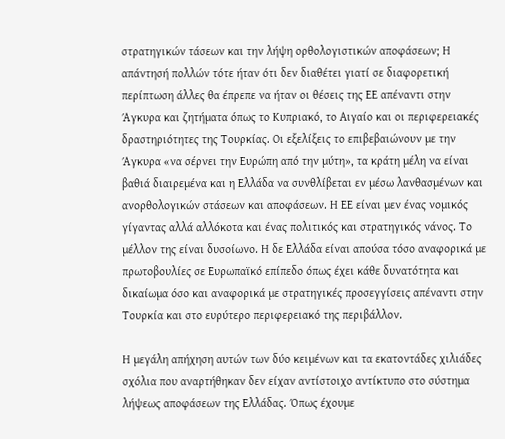στρατηγικών τάσεων και την λήψη ορθολογιστικών αποφάσεων; Η απάντησή πολλών τότε ήταν ότι δεν διαθέτει γιατί σε διαφορετική περίπτωση άλλες θα έπρεπε να ήταν οι θέσεις της ΕΕ απέναντι στην Άγκυρα και ζητήματα όπως το Κυπριακό, το Αιγαίο και οι περιφερειακές δραστηριότητες της Τουρκίας. Οι εξελίξεις το επιβεβαιώνουν με την Άγκυρα «να σέρνει την Ευρώπη από την μύτη», τα κράτη μέλη να είναι βαθιά διαιρεμένα και η Ελλάδα να συνθλίβεται εν μέσω λανθασμένων και ανορθολογικών στάσεων και αποφάσεων. Η ΕΕ είναι μεν ένας νομικός γίγαντας αλλά αλλόκοτα και ένας πολιτικός και στρατηγικός νάνος. Το μέλλον της είναι δυσοίωνο. Η δε Ελλάδα είναι απούσα τόσο αναφορικά με πρωτοβουλίες σε Ευρωπαϊκό επίπεδο όπως έχει κάθε δυνατότητα και δικαίωμα όσο και αναφορικά με στρατηγικές προσεγγίσεις απέναντι στην Τουρκία και στο ευρύτερο περιφερειακό της περιβάλλον.

Η μεγάλη απήχηση αυτών των δύο κειμένων και τα εκατοντάδες χιλιάδες σχόλια που αναρτήθηκαν δεν είχαν αντίστοιχο αντίκτυπο στο σύστημα λήψεως αποφάσεων της Ελλάδας. Όπως έχουμε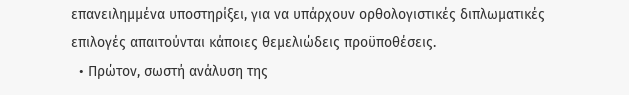επανειλημμένα υποστηρίξει, για να υπάρχουν ορθολογιστικές διπλωματικές επιλογές απαιτούνται κάποιες θεμελιώδεις προϋποθέσεις.
  • Πρώτον, σωστή ανάλυση της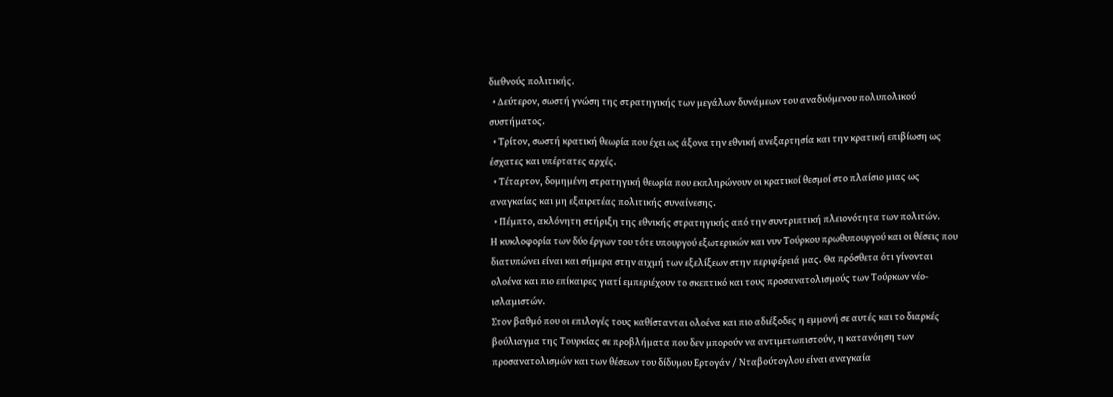διεθνούς πολιτικής.
  • Δεύτερον, σωστή γνώση της στρατηγικής των μεγάλων δυνάμεων του αναδυόμενου πολυπολικού συστήματος.
  • Τρίτον, σωστή κρατική θεωρία που έχει ως άξονα την εθνική ανεξαρτησία και την κρατική επιβίωση ως έσχατες και υπέρτατες αρχές.
  • Τέταρτον, δομημένη στρατηγική θεωρία που εκπληρώνουν οι κρατικοί θεσμοί στο πλαίσιο μιας ως αναγκαίας και μη εξαιρετέας πολιτικής συναίνεσης.
  • Πέμπτο, ακλόνητη στήριξη της εθνικής στρατηγικής από την συντριπτική πλειονότητα των πολιτών.
Η κυκλοφορία των δύο έργων του τότε υπουργού εξωτερικών και νυν Τούρκου πρωθυπουργού και οι θέσεις που διατυπώνει είναι και σήμερα στην αιχμή των εξελίξεων στην περιφέρειά μας. Θα πρόσθετα ότι γίνονται ολοένα και πιο επίκαιρες γιατί εμπεριέχουν το σκεπτικό και τους προσανατολισμούς των Τούρκων νέο-ισλαμιστών.
Στον βαθμό που οι επιλογές τους καθίστανται ολοένα και πιο αδιέξοδες η εμμονή σε αυτές και το διαρκές βούλιαγμα της Τουρκίας σε προβλήματα που δεν μπορούν να αντιμετωπιστούν, η κατανόηση των προσανατολισμών και των θέσεων του δίδυμου Ερτογάν / Νταβούτογλου είναι αναγκαία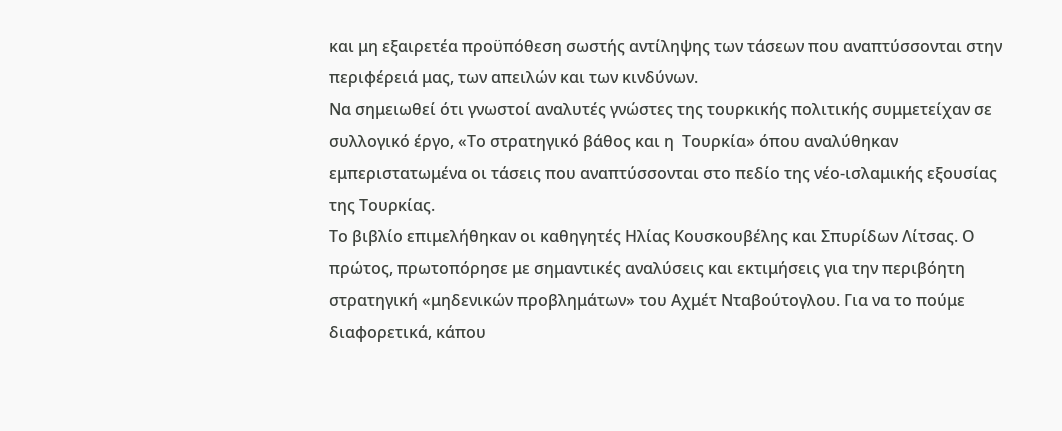και μη εξαιρετέα προϋπόθεση σωστής αντίληψης των τάσεων που αναπτύσσονται στην περιφέρειά μας, των απειλών και των κινδύνων.
Να σημειωθεί ότι γνωστοί αναλυτές γνώστες της τουρκικής πολιτικής συμμετείχαν σε συλλογικό έργο, «Το στρατηγικό βάθος και η  Τουρκία» όπου αναλύθηκαν εμπεριστατωμένα οι τάσεις που αναπτύσσονται στο πεδίο της νέο-ισλαμικής εξουσίας της Τουρκίας.
Το βιβλίο επιμελήθηκαν οι καθηγητές Ηλίας Κουσκουβέλης και Σπυρίδων Λίτσας. Ο πρώτος, πρωτοπόρησε με σημαντικές αναλύσεις και εκτιμήσεις για την περιβόητη στρατηγική «μηδενικών προβλημάτων» του Αχμέτ Νταβούτογλου. Για να το πούμε διαφορετικά, κάπου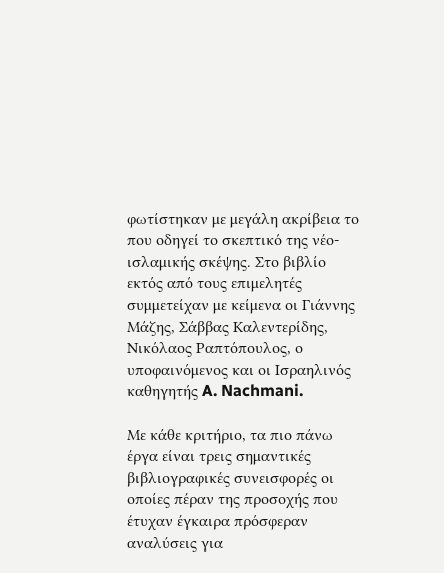φωτίστηκαν με μεγάλη ακρίβεια το που οδηγεί το σκεπτικό της νέο-ισλαμικής σκέψης. Στο βιβλίο εκτός από τους επιμελητές συμμετείχαν με κείμενα οι Γιάννης Μάζης, Σάββας Καλεντερίδης, Νικόλαος Ραπτόπουλος, ο υποφαινόμενος και οι Ισραηλινός καθηγητής A. Nachmani.

Με κάθε κριτήριο, τα πιο πάνω έργα είναι τρεις σημαντικές βιβλιογραφικές συνεισφορές οι οποίες πέραν της προσοχής που έτυχαν έγκαιρα πρόσφεραν αναλύσεις για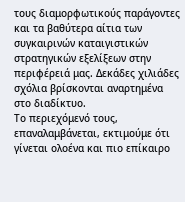τους διαμορφωτικούς παράγοντες και τα βαθύτερα αίτια των συγκαιρινών καταιγιστικών στρατηγικών εξελίξεων στην περιφέρειά μας. Δεκάδες χιλιάδες σχόλια βρίσκονται αναρτημένα στο διαδίκτυο.
Το περιεχόμενό τους, επαναλαμβάνεται, εκτιμούμε ότι γίνεται ολοένα και πιο επίκαιρο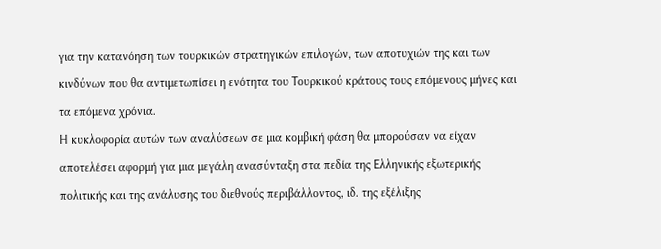για την κατανόηση των τουρκικών στρατηγικών επιλογών, των αποτυχιών της και των κινδύνων που θα αντιμετωπίσει η ενότητα του Τουρκικού κράτους τους επόμενους μήνες και τα επόμενα χρόνια.
Η κυκλοφορία αυτών των αναλύσεων σε μια κομβική φάση θα μπορούσαν να είχαν αποτελέσει αφορμή για μια μεγάλη ανασύνταξη στα πεδία της Ελληνικής εξωτερικής πολιτικής και της ανάλυσης του διεθνούς περιβάλλοντος, ιδ. της εξέλιξης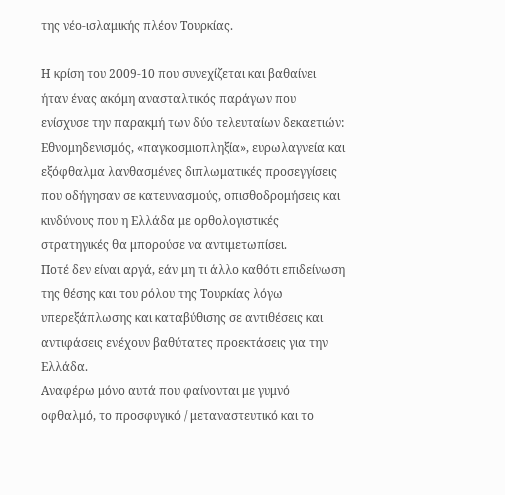της νέο-ισλαμικής πλέον Τουρκίας.

Η κρίση του 2009-10 που συνεχίζεται και βαθαίνει ήταν ένας ακόμη ανασταλτικός παράγων που ενίσχυσε την παρακμή των δύο τελευταίων δεκαετιών: Εθνομηδενισμός, «παγκοσμιοπληξία», ευρωλαγνεία και εξόφθαλμα λανθασμένες διπλωματικές προσεγγίσεις που οδήγησαν σε κατευνασμούς, οπισθοδρομήσεις και κινδύνους που η Ελλάδα με ορθολογιστικές στρατηγικές θα μπορούσε να αντιμετωπίσει.
Ποτέ δεν είναι αργά, εάν μη τι άλλο καθότι επιδείνωση της θέσης και του ρόλου της Τουρκίας λόγω υπερεξάπλωσης και καταβύθισης σε αντιθέσεις και αντιφάσεις ενέχουν βαθύτατες προεκτάσεις για την Ελλάδα.
Αναφέρω μόνο αυτά που φαίνονται με γυμνό οφθαλμό, το προσφυγικό / μεταναστευτικό και το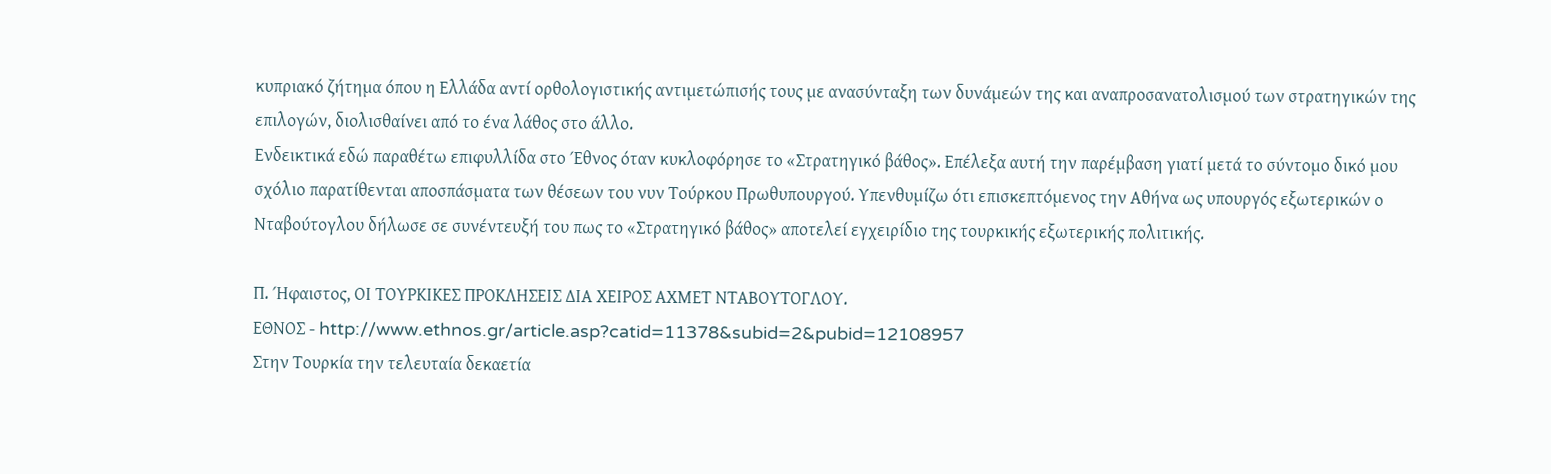κυπριακό ζήτημα όπου η Ελλάδα αντί ορθολογιστικής αντιμετώπισής τους με ανασύνταξη των δυνάμεών της και αναπροσανατολισμού των στρατηγικών της επιλογών, διολισθαίνει από το ένα λάθος στο άλλο.
Ενδεικτικά εδώ παραθέτω επιφυλλίδα στο Έθνος όταν κυκλοφόρησε το «Στρατηγικό βάθος». Επέλεξα αυτή την παρέμβαση γιατί μετά το σύντομο δικό μου σχόλιο παρατίθενται αποσπάσματα των θέσεων του νυν Τούρκου Πρωθυπουργού. Υπενθυμίζω ότι επισκεπτόμενος την Αθήνα ως υπουργός εξωτερικών ο Νταβούτογλου δήλωσε σε συνέντευξή του πως το «Στρατηγικό βάθος» αποτελεί εγχειρίδιο της τουρκικής εξωτερικής πολιτικής.

Π. Ήφαιστος, ΟΙ ΤΟΥΡΚΙΚΕΣ ΠΡΟΚΛΗΣΕΙΣ ΔΙΑ ΧΕΙΡΟΣ ΑΧΜΕΤ ΝΤΑΒΟΥΤΟΓΛΟΥ.
ΕΘΝΟΣ - http://www.ethnos.gr/article.asp?catid=11378&subid=2&pubid=12108957
Στην Τουρκία την τελευταία δεκαετία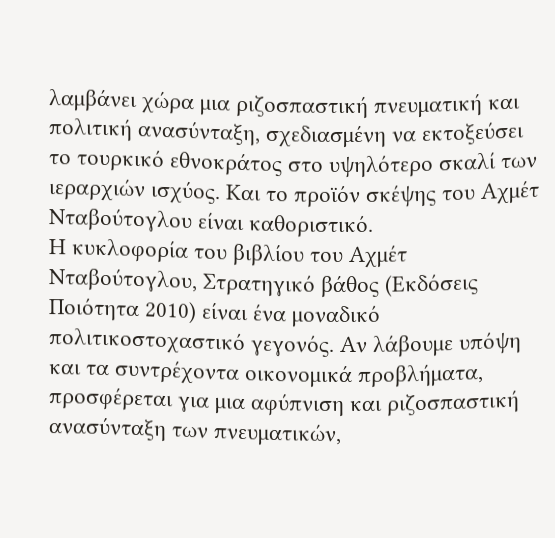λαμβάνει χώρα μια ριζοσπαστική πνευματική και πολιτική ανασύνταξη, σχεδιασμένη να εκτοξεύσει το τουρκικό εθνοκράτος στο υψηλότερο σκαλί των ιεραρχιών ισχύος. Και το προϊόν σκέψης του Αχμέτ Νταβούτογλου είναι καθοριστικό.
Η κυκλοφορία του βιβλίου του Αχμέτ Νταβούτογλου, Στρατηγικό βάθος (Εκδόσεις Ποιότητα 2010) είναι ένα μοναδικό πολιτικοστοχαστικό γεγονός. Αν λάβουμε υπόψη και τα συντρέχοντα οικονομικά προβλήματα, προσφέρεται για μια αφύπνιση και ριζοσπαστική ανασύνταξη των πνευματικών,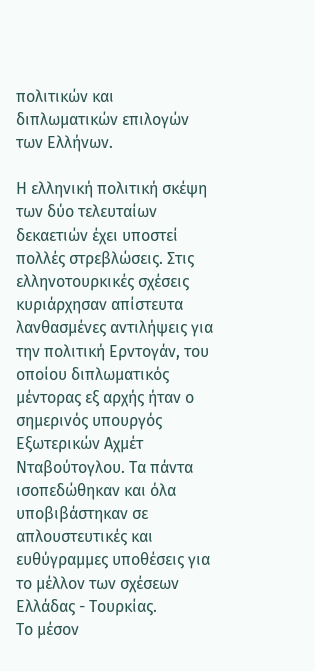πολιτικών και διπλωματικών επιλογών των Eλλήνων.

Η ελληνική πολιτική σκέψη των δύο τελευταίων δεκαετιών έχει υποστεί πολλές στρεβλώσεις. Στις ελληνοτουρκικές σχέσεις κυριάρχησαν απίστευτα λανθασμένες αντιλήψεις για την πολιτική Ερντογάν, του οποίου διπλωματικός μέντορας εξ αρχής ήταν ο σημερινός υπουργός Εξωτερικών Αχμέτ Νταβούτογλου. Τα πάντα ισοπεδώθηκαν και όλα υποβιβάστηκαν σε απλουστευτικές και ευθύγραμμες υποθέσεις για το μέλλον των σχέσεων Ελλάδας - Τουρκίας.
Το μέσον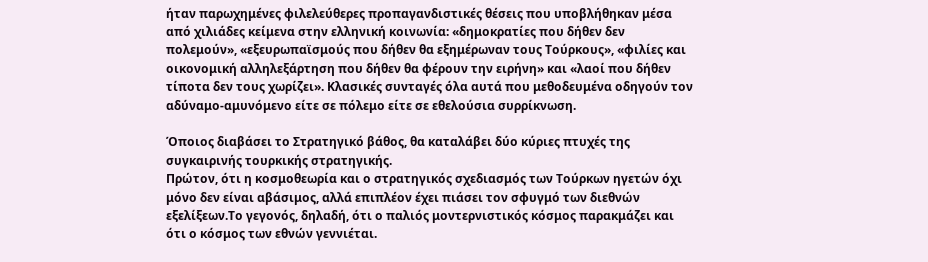ήταν παρωχημένες φιλελεύθερες προπαγανδιστικές θέσεις που υποβλήθηκαν μέσα από χιλιάδες κείμενα στην ελληνική κοινωνία: «δημοκρατίες που δήθεν δεν πολεμούν», «εξευρωπαϊσμούς που δήθεν θα εξημέρωναν τους Τούρκους», «φιλίες και οικονομική αλληλεξάρτηση που δήθεν θα φέρουν την ειρήνη» και «λαοί που δήθεν τίποτα δεν τους χωρίζει». Κλασικές συνταγές όλα αυτά που μεθοδευμένα οδηγούν τον αδύναμο-αμυνόμενο είτε σε πόλεμο είτε σε εθελούσια συρρίκνωση.

Όποιος διαβάσει το Στρατηγικό βάθος, θα καταλάβει δύο κύριες πτυχές της συγκαιρινής τουρκικής στρατηγικής.
Πρώτον, ότι η κοσμοθεωρία και ο στρατηγικός σχεδιασμός των Τούρκων ηγετών όχι μόνο δεν είναι αβάσιμος, αλλά επιπλέον έχει πιάσει τον σφυγμό των διεθνών εξελίξεων.Το γεγονός, δηλαδή, ότι ο παλιός μοντερνιστικός κόσμος παρακμάζει και ότι ο κόσμος των εθνών γεννιέται.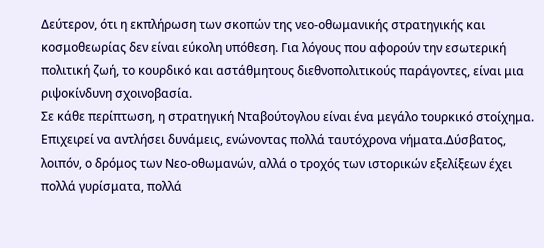Δεύτερον, ότι η εκπλήρωση των σκοπών της νεο-οθωμανικής στρατηγικής και κοσμοθεωρίας δεν είναι εύκολη υπόθεση. Για λόγους που αφορούν την εσωτερική πολιτική ζωή, το κουρδικό και αστάθμητους διεθνοπολιτικούς παράγοντες, είναι μια ριψοκίνδυνη σχοινοβασία.
Σε κάθε περίπτωση, η στρατηγική Νταβούτογλου είναι ένα μεγάλο τουρκικό στοίχημα. Επιχειρεί να αντλήσει δυνάμεις, ενώνοντας πολλά ταυτόχρονα νήματα.Δύσβατος, λοιπόν, ο δρόμος των Νεο-οθωμανών, αλλά ο τροχός των ιστορικών εξελίξεων έχει πολλά γυρίσματα, πολλά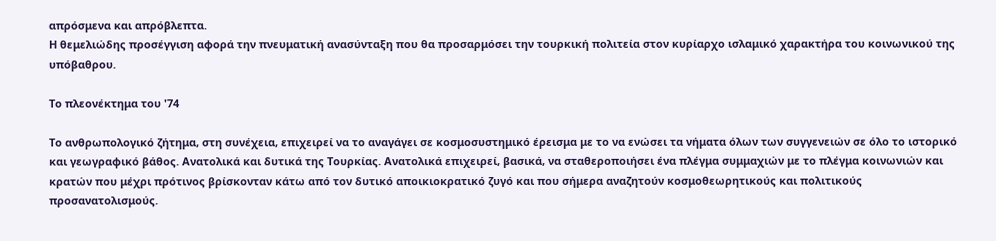απρόσμενα και απρόβλεπτα.
Η θεμελιώδης προσέγγιση αφορά την πνευματική ανασύνταξη που θα προσαρμόσει την τουρκική πολιτεία στον κυρίαρχο ισλαμικό χαρακτήρα του κοινωνικού της υπόβαθρου.

Το πλεονέκτημα του '74

Το ανθρωπολογικό ζήτημα, στη συνέχεια, επιχειρεί να το αναγάγει σε κοσμοσυστημικό έρεισμα με το να ενώσει τα νήματα όλων των συγγενειών σε όλο το ιστορικό και γεωγραφικό βάθος. Ανατολικά και δυτικά της Τουρκίας. Ανατολικά επιχειρεί, βασικά, να σταθεροποιήσει ένα πλέγμα συμμαχιών με το πλέγμα κοινωνιών και κρατών που μέχρι πρότινος βρίσκονταν κάτω από τον δυτικό αποικιοκρατικό ζυγό και που σήμερα αναζητούν κοσμοθεωρητικούς και πολιτικούς προσανατολισμούς.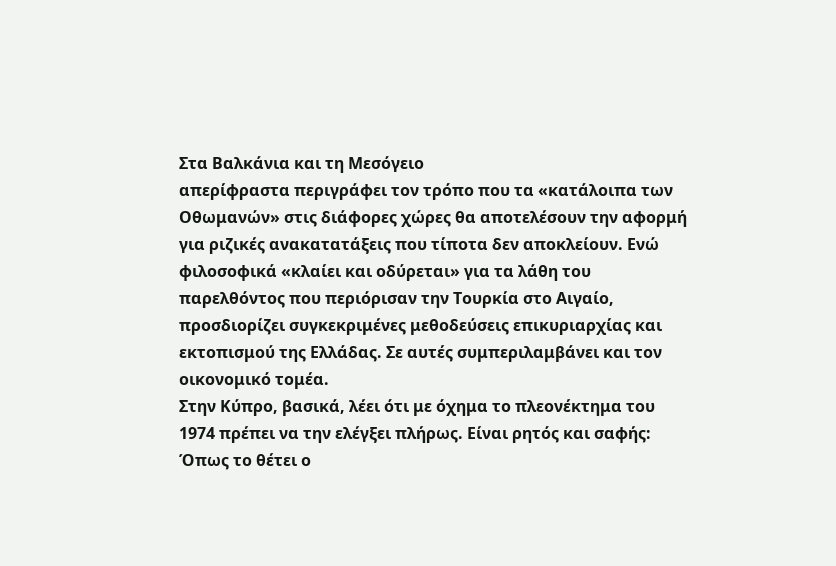Στα Βαλκάνια και τη Μεσόγειο
απερίφραστα περιγράφει τον τρόπο που τα «κατάλοιπα των Οθωμανών» στις διάφορες χώρες θα αποτελέσουν την αφορμή για ριζικές ανακατατάξεις που τίποτα δεν αποκλείουν. Ενώ φιλοσοφικά «κλαίει και οδύρεται» για τα λάθη του παρελθόντος που περιόρισαν την Τουρκία στο Αιγαίο, προσδιορίζει συγκεκριμένες μεθοδεύσεις επικυριαρχίας και εκτοπισμού της Ελλάδας. Σε αυτές συμπεριλαμβάνει και τον οικονομικό τομέα.
Στην Κύπρο, βασικά, λέει ότι με όχημα το πλεονέκτημα του 1974 πρέπει να την ελέγξει πλήρως. Είναι ρητός και σαφής: Όπως το θέτει ο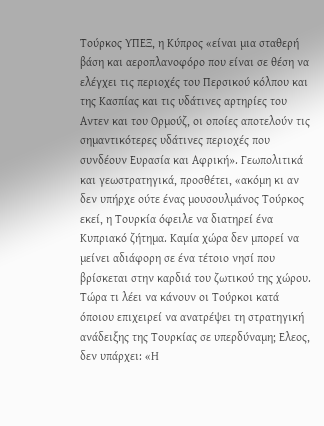Τούρκος ΥΠΕΞ, η Κύπρος «είναι μια σταθερή βάση και αεροπλανοφόρο που είναι σε θέση να ελέγχει τις περιοχές του Περσικού κόλπου και της Κασπίας και τις υδάτινες αρτηρίες του Αντεν και του Ορμούζ, οι οποίες αποτελούν τις σημαντικότερες υδάτινες περιοχές που συνδέουν Ευρασία και Αφρική». Γεωπολιτικά και γεωστρατηγικά, προσθέτει, «ακόμη κι αν δεν υπήρχε ούτε ένας μουσουλμάνος Τούρκος εκεί, η Τουρκία όφειλε να διατηρεί ένα Κυπριακό ζήτημα. Καμία χώρα δεν μπορεί να μείνει αδιάφορη σε ένα τέτοιο νησί που βρίσκεται στην καρδιά του ζωτικού της χώρου.
Τώρα τι λέει να κάνουν οι Τούρκοι κατά όποιου επιχειρεί να ανατρέψει τη στρατηγική ανάδειξης της Τουρκίας σε υπερδύναμη; Ελεος, δεν υπάρχει: «Η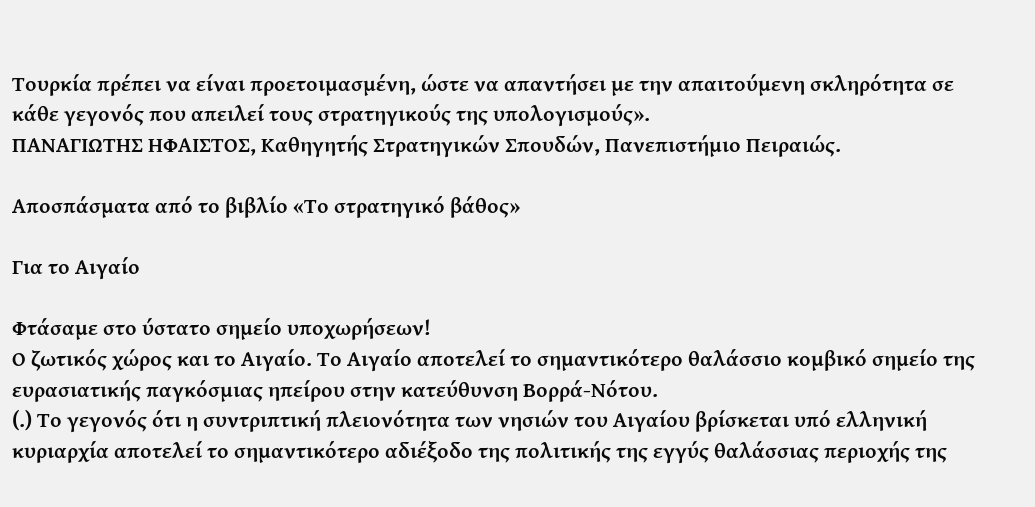Τουρκία πρέπει να είναι προετοιμασμένη, ώστε να απαντήσει με την απαιτούμενη σκληρότητα σε κάθε γεγονός που απειλεί τους στρατηγικούς της υπολογισμούς».
ΠΑΝΑΓΙΩΤΗΣ ΗΦΑΙΣΤΟΣ, Καθηγητής Στρατηγικών Σπουδών, Πανεπιστήμιο Πειραιώς.

Αποσπάσματα από το βιβλίο «Το στρατηγικό βάθος»

Για το Αιγαίο

Φτάσαμε στο ύστατο σημείο υποχωρήσεων!
Ο ζωτικός χώρος και το Αιγαίο. Το Αιγαίο αποτελεί το σημαντικότερο θαλάσσιο κομβικό σημείο της ευρασιατικής παγκόσμιας ηπείρου στην κατεύθυνση Βορρά-Νότου.
(.) Το γεγονός ότι η συντριπτική πλειονότητα των νησιών του Αιγαίου βρίσκεται υπό ελληνική κυριαρχία αποτελεί το σημαντικότερο αδιέξοδο της πολιτικής της εγγύς θαλάσσιας περιοχής της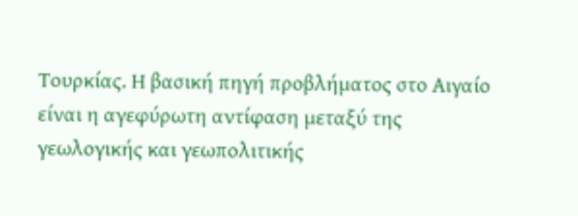Τουρκίας. Η βασική πηγή προβλήματος στο Αιγαίο είναι η αγεφύρωτη αντίφαση μεταξύ της γεωλογικής και γεωπολιτικής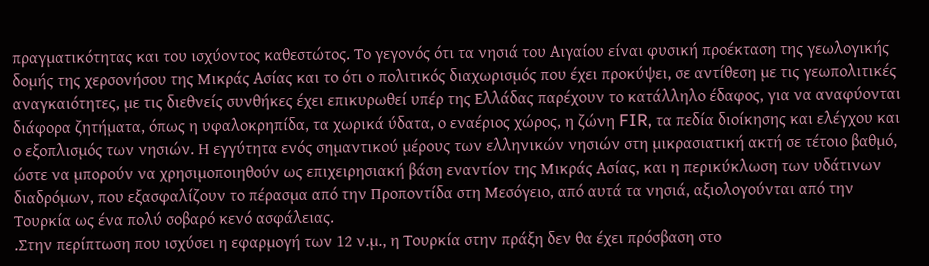πραγματικότητας και του ισχύοντος καθεστώτος. Το γεγονός ότι τα νησιά του Αιγαίου είναι φυσική προέκταση της γεωλογικής δομής της χερσονήσου της Μικράς Ασίας και το ότι ο πολιτικός διαχωρισμός που έχει προκύψει, σε αντίθεση με τις γεωπολιτικές αναγκαιότητες, με τις διεθνείς συνθήκες έχει επικυρωθεί υπέρ της Ελλάδας παρέχουν το κατάλληλο έδαφος, για να αναφύονται διάφορα ζητήματα, όπως η υφαλοκρηπίδα, τα χωρικά ύδατα, ο εναέριος χώρος, η ζώνη FIR, τα πεδία διοίκησης και ελέγχου και ο εξοπλισμός των νησιών. Η εγγύτητα ενός σημαντικού μέρους των ελληνικών νησιών στη μικρασιατική ακτή σε τέτοιο βαθμό, ώστε να μπορούν να χρησιμοποιηθούν ως επιχειρησιακή βάση εναντίον της Μικράς Ασίας, και η περικύκλωση των υδάτινων διαδρόμων, που εξασφαλίζουν το πέρασμα από την Προποντίδα στη Μεσόγειο, από αυτά τα νησιά, αξιολογούνται από την Τουρκία ως ένα πολύ σοβαρό κενό ασφάλειας.
.Στην περίπτωση που ισχύσει η εφαρμογή των 12 ν.μ., η Τουρκία στην πράξη δεν θα έχει πρόσβαση στο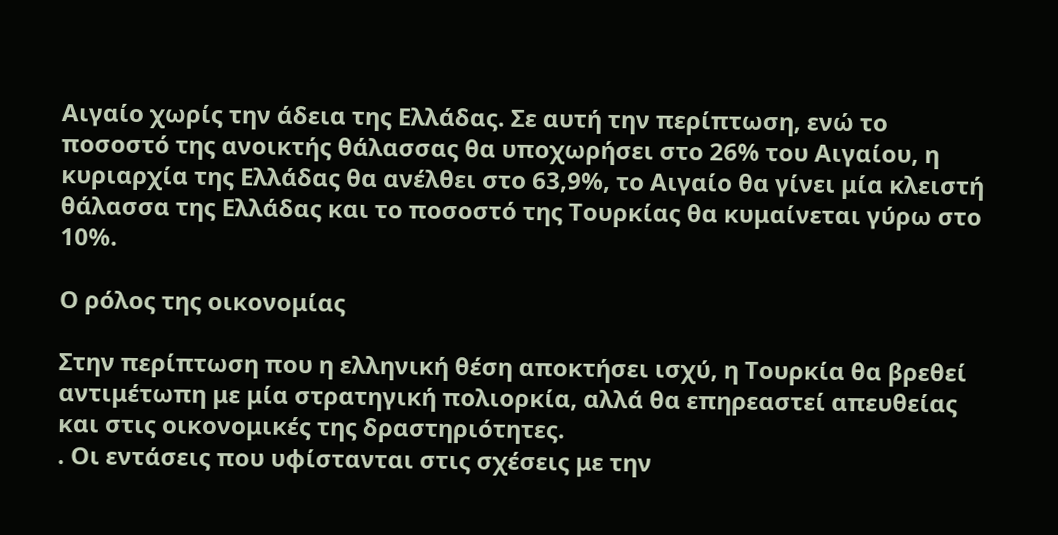Αιγαίο χωρίς την άδεια της Ελλάδας. Σε αυτή την περίπτωση, ενώ το ποσοστό της ανοικτής θάλασσας θα υποχωρήσει στο 26% του Αιγαίου, η κυριαρχία της Ελλάδας θα ανέλθει στο 63,9%, το Αιγαίο θα γίνει μία κλειστή θάλασσα της Ελλάδας και το ποσοστό της Τουρκίας θα κυμαίνεται γύρω στο 10%.

Ο ρόλος της οικονομίας

Στην περίπτωση που η ελληνική θέση αποκτήσει ισχύ, η Τουρκία θα βρεθεί αντιμέτωπη με μία στρατηγική πολιορκία, αλλά θα επηρεαστεί απευθείας και στις οικονομικές της δραστηριότητες.
. Οι εντάσεις που υφίστανται στις σχέσεις με την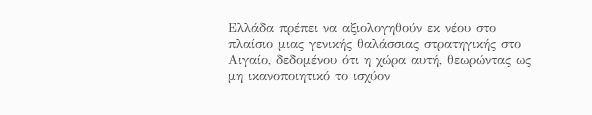Ελλάδα πρέπει να αξιολογηθούν εκ νέου στο πλαίσιο μιας γενικής θαλάσσιας στρατηγικής στο Αιγαίο, δεδομένου ότι η χώρα αυτή, θεωρώντας ως μη ικανοποιητικό το ισχύον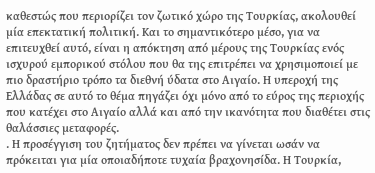καθεστώς που περιορίζει τον ζωτικό χώρο της Τουρκίας, ακολουθεί μία επεκτατική πολιτική. Και το σημαντικότερο μέσο, για να επιτευχθεί αυτό, είναι η απόκτηση από μέρους της Τουρκίας ενός ισχυρού εμπορικού στόλου που θα της επιτρέπει να χρησιμοποιεί με πιο δραστήριο τρόπο τα διεθνή ύδατα στο Αιγαίο. Η υπεροχή της Ελλάδας σε αυτό το θέμα πηγάζει όχι μόνο από το εύρος της περιοχής που κατέχει στο Αιγαίο αλλά και από την ικανότητα που διαθέτει στις θαλάσσιες μεταφορές.
. Η προσέγγιση του ζητήματος δεν πρέπει να γίνεται ωσάν να πρόκειται για μία οποιαδήποτε τυχαία βραχονησίδα. Η Τουρκία,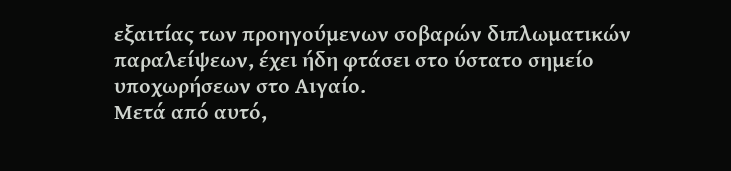εξαιτίας των προηγούμενων σοβαρών διπλωματικών παραλείψεων, έχει ήδη φτάσει στο ύστατο σημείο υποχωρήσεων στο Αιγαίο.
Μετά από αυτό,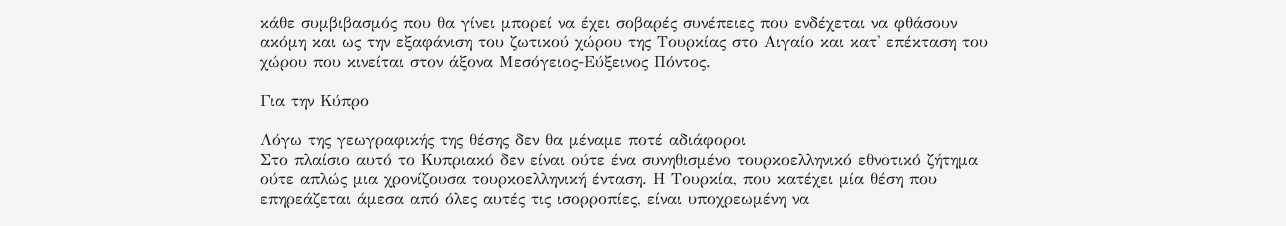κάθε συμβιβασμός που θα γίνει μπορεί να έχει σοβαρές συνέπειες που ενδέχεται να φθάσουν ακόμη και ως την εξαφάνιση του ζωτικού χώρου της Τουρκίας στο Αιγαίο και κατ' επέκταση του χώρου που κινείται στον άξονα Μεσόγειος-Εύξεινος Πόντος.

Για την Κύπρο

Λόγω της γεωγραφικής της θέσης δεν θα μέναμε ποτέ αδιάφοροι
Στο πλαίσιο αυτό το Κυπριακό δεν είναι ούτε ένα συνηθισμένο τουρκοελληνικό εθνοτικό ζήτημα ούτε απλώς μια χρονίζουσα τουρκοελληνική ένταση. Η Τουρκία, που κατέχει μία θέση που επηρεάζεται άμεσα από όλες αυτές τις ισορροπίες, είναι υποχρεωμένη να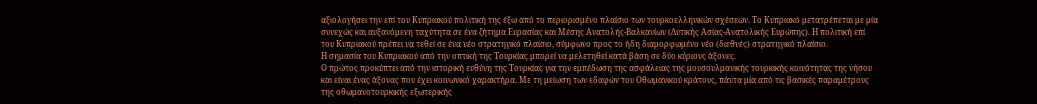αξιολογήσει την επί του Κυπριακού πολιτική της έξω από το περιορισμένο πλαίσιο των τουρκοελληνικών σχέσεων. Το Κυπριακό μετατρέπεται με μία συνεχώς και αυξανόμενη ταχύτητα σε ένα ζήτημα Ευρασίας και Μέσης Ανατολής-Βαλκανίων (Δυτικής Ασίας-Ανατολικής Ευρώπης). Η πολιτική επί του Κυπριακού πρέπει να τεθεί σε ένα νέο στρατηγικό πλαίσιο, σύμφωνο προς το ήδη διαμορφωμένο νέο (διεθνές) στρατηγικό πλαίσιο.
Η σημασία του Κυπριακού από την οπτική της Τουρκίας μπορεί να μελετηθεί κατά βάση σε δύο κύριους άξονες.
Ο πρώτος προκύπτει από την ιστορική ευθύνη της Τουρκίας για την εμπέδωση της ασφάλειας της μουσουλμανικής τουρκικής κοινότητας της νήσου και είναι ένας άξονας που έχει κοινωνικό χαρακτήρα. Με τη μείωση των εδαφών του Οθωμανικού κράτους, πάντα μία από τις βασικές παραμέτρους της οθωμανοτουρκικής εξωτερικής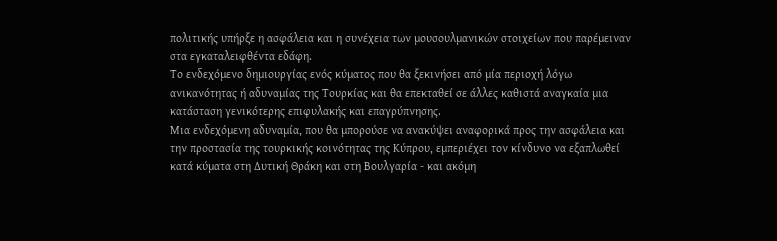πολιτικής υπήρξε η ασφάλεια και η συνέχεια των μουσουλμανικών στοιχείων που παρέμειναν στα εγκαταλειφθέντα εδάφη.
Το ενδεχόμενο δημιουργίας ενός κύματος που θα ξεκινήσει από μία περιοχή λόγω ανικανότητας ή αδυναμίας της Τουρκίας και θα επεκταθεί σε άλλες καθιστά αναγκαία μια κατάσταση γενικότερης επιφυλακής και επαγρύπνησης.
Μια ενδεχόμενη αδυναμία, που θα μπορούσε να ανακύψει αναφορικά προς την ασφάλεια και την προστασία της τουρκικής κοινότητας της Κύπρου, εμπεριέχει τον κίνδυνο να εξαπλωθεί κατά κύματα στη Δυτική Θράκη και στη Βουλγαρία - και ακόμη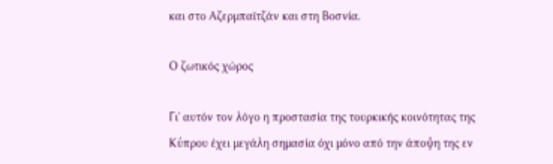και στο Αζερμπαϊτζάν και στη Βοσνία.

Ο ζωτικός χώρος

Γι' αυτόν τον λόγο η προστασία της τουρκικής κοινότητας της Κύπρου έχει μεγάλη σημασία όχι μόνο από την άποψη της εν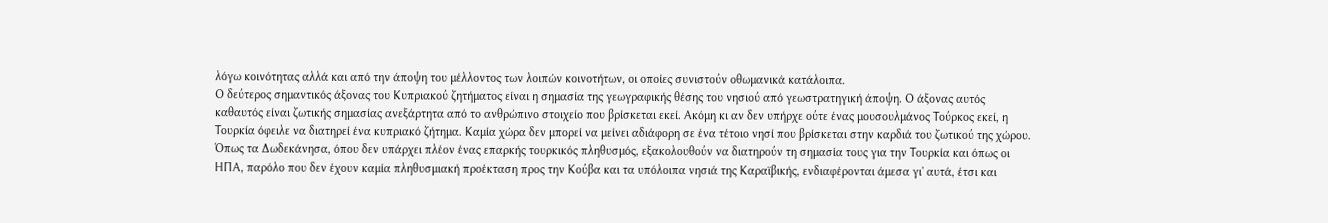λόγω κοινότητας αλλά και από την άποψη του μέλλοντος των λοιπών κοινοτήτων, οι οποίες συνιστούν οθωμανικά κατάλοιπα.
Ο δεύτερος σημαντικός άξονας του Κυπριακού ζητήματος είναι η σημασία της γεωγραφικής θέσης του νησιού από γεωστρατηγική άποψη. Ο άξονας αυτός καθαυτός είναι ζωτικής σημασίας ανεξάρτητα από το ανθρώπινο στοιχείο που βρίσκεται εκεί. Ακόμη κι αν δεν υπήρχε ούτε ένας μουσουλμάνος Τούρκος εκεί, η Τουρκία όφειλε να διατηρεί ένα κυπριακό ζήτημα. Καμία χώρα δεν μπορεί να μείνει αδιάφορη σε ένα τέτοιο νησί που βρίσκεται στην καρδιά του ζωτικού της χώρου.
Όπως τα Δωδεκάνησα, όπου δεν υπάρχει πλέον ένας επαρκής τουρκικός πληθυσμός, εξακολουθούν να διατηρούν τη σημασία τους για την Τουρκία και όπως οι ΗΠΑ, παρόλο που δεν έχουν καμία πληθυσμιακή προέκταση προς την Κούβα και τα υπόλοιπα νησιά της Καραϊβικής, ενδιαφέρονται άμεσα γι' αυτά, έτσι και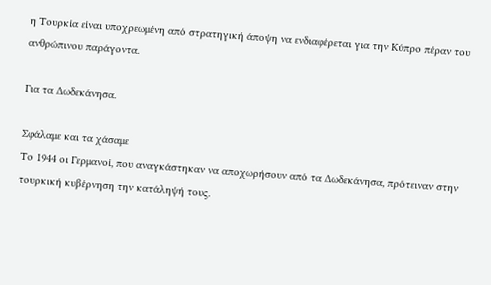η Τουρκία είναι υποχρεωμένη από στρατηγική άποψη να ενδιαφέρεται για την Κύπρο πέραν του ανθρώπινου παράγοντα.

Για τα Δωδεκάνησα.

Σφάλαμε και τα χάσαμε
Το 1944 οι Γερμανοί, που αναγκάστηκαν να αποχωρήσουν από τα Δωδεκάνησα, πρότειναν στην τουρκική κυβέρνηση την κατάληψή τους.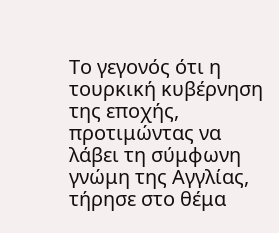Το γεγονός ότι η τουρκική κυβέρνηση της εποχής, προτιμώντας να λάβει τη σύμφωνη γνώμη της Αγγλίας, τήρησε στο θέμα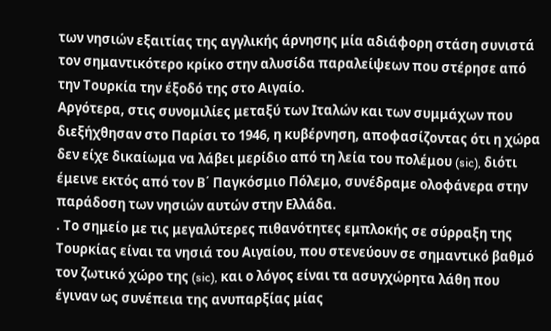των νησιών εξαιτίας της αγγλικής άρνησης μία αδιάφορη στάση συνιστά τον σημαντικότερο κρίκο στην αλυσίδα παραλείψεων που στέρησε από την Τουρκία την έξοδό της στο Αιγαίο.
Αργότερα, στις συνομιλίες μεταξύ των Ιταλών και των συμμάχων που διεξήχθησαν στο Παρίσι το 1946, η κυβέρνηση, αποφασίζοντας ότι η χώρα δεν είχε δικαίωμα να λάβει μερίδιο από τη λεία του πολέμου (sic), διότι έμεινε εκτός από τον Β΄ Παγκόσμιο Πόλεμο, συνέδραμε ολοφάνερα στην παράδοση των νησιών αυτών στην Ελλάδα.
. Το σημείο με τις μεγαλύτερες πιθανότητες εμπλοκής σε σύρραξη της Τουρκίας είναι τα νησιά του Αιγαίου, που στενεύουν σε σημαντικό βαθμό τον ζωτικό χώρο της (sic), και ο λόγος είναι τα ασυγχώρητα λάθη που έγιναν ως συνέπεια της ανυπαρξίας μίας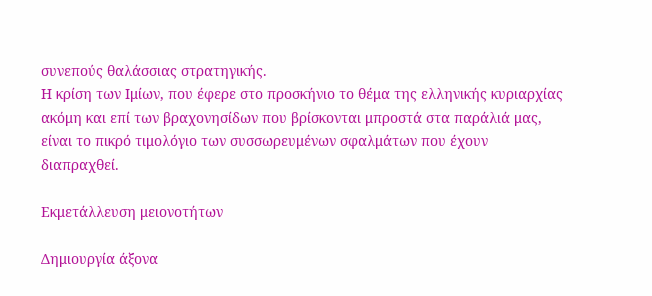συνεπούς θαλάσσιας στρατηγικής.
Η κρίση των Ιμίων, που έφερε στο προσκήνιο το θέμα της ελληνικής κυριαρχίας ακόμη και επί των βραχονησίδων που βρίσκονται μπροστά στα παράλιά μας, είναι το πικρό τιμολόγιο των συσσωρευμένων σφαλμάτων που έχουν διαπραχθεί.

Εκμετάλλευση μειονοτήτων

Δημιουργία άξονα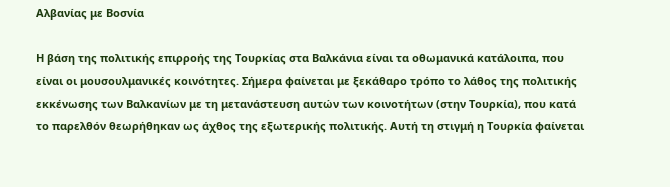Αλβανίας με Βοσνία

Η βάση της πολιτικής επιρροής της Τουρκίας στα Βαλκάνια είναι τα οθωμανικά κατάλοιπα, που είναι οι μουσουλμανικές κοινότητες. Σήμερα φαίνεται με ξεκάθαρο τρόπο το λάθος της πολιτικής εκκένωσης των Βαλκανίων με τη μετανάστευση αυτών των κοινοτήτων (στην Τουρκία), που κατά το παρελθόν θεωρήθηκαν ως άχθος της εξωτερικής πολιτικής. Αυτή τη στιγμή η Τουρκία φαίνεται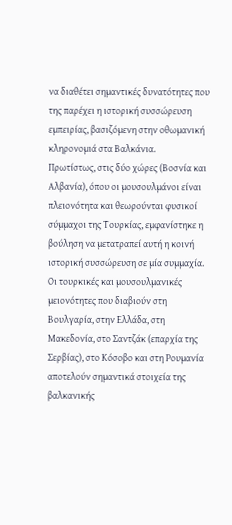να διαθέτει σημαντικές δυνατότητες που της παρέχει η ιστορική συσσώρευση εμπειρίας, βασιζόμενη στην οθωμανική κληρονομιά στα Βαλκάνια.
Πρωτίστως, στις δύο χώρες (Βοσνία και Αλβανία), όπου οι μουσουλμάνοι είναι πλειονότητα και θεωρούνται φυσικοί σύμμαχοι της Τουρκίας, εμφανίστηκε η βούληση να μετατραπεί αυτή η κοινή ιστορική συσσώρευση σε μία συμμαχία. Οι τουρκικές και μουσουλμανικές μειονότητες που διαβιούν στη Βουλγαρία, στην Ελλάδα, στη Μακεδονία, στο Σαντζάκ (επαρχία της Σερβίας), στο Κόσοβο και στη Ρουμανία αποτελούν σημαντικά στοιχεία της βαλκανικής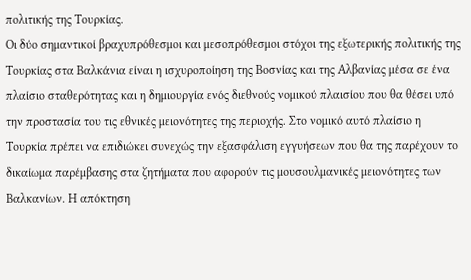πολιτικής της Τουρκίας.
Οι δύο σημαντικοί βραχυπρόθεσμοι και μεσοπρόθεσμοι στόχοι της εξωτερικής πολιτικής της Τουρκίας στα Βαλκάνια είναι η ισχυροποίηση της Βοσνίας και της Αλβανίας μέσα σε ένα πλαίσιο σταθερότητας και η δημιουργία ενός διεθνούς νομικού πλαισίου που θα θέσει υπό την προστασία του τις εθνικές μειονότητες της περιοχής. Στο νομικό αυτό πλαίσιο η Τουρκία πρέπει να επιδιώκει συνεχώς την εξασφάλιση εγγυήσεων που θα της παρέχουν το δικαίωμα παρέμβασης στα ζητήματα που αφορούν τις μουσουλμανικές μειονότητες των Βαλκανίων. Η απόκτηση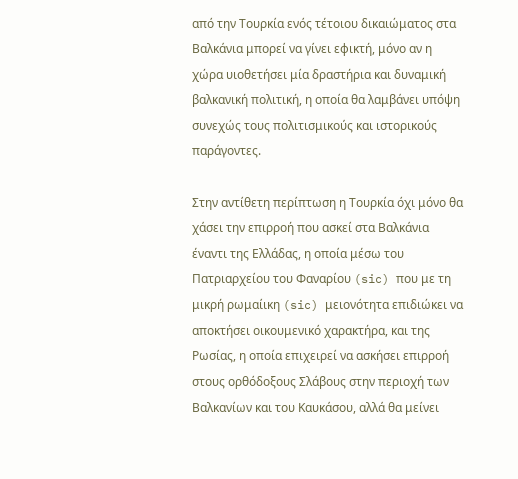από την Τουρκία ενός τέτοιου δικαιώματος στα Βαλκάνια μπορεί να γίνει εφικτή, μόνο αν η χώρα υιοθετήσει μία δραστήρια και δυναμική βαλκανική πολιτική, η οποία θα λαμβάνει υπόψη συνεχώς τους πολιτισμικούς και ιστορικούς παράγοντες.

Στην αντίθετη περίπτωση η Τουρκία όχι μόνο θα χάσει την επιρροή που ασκεί στα Βαλκάνια έναντι της Ελλάδας, η οποία μέσω του Πατριαρχείου του Φαναρίου (sic) που με τη μικρή ρωμαίικη (sic) μειονότητα επιδιώκει να αποκτήσει οικουμενικό χαρακτήρα, και της Ρωσίας, η οποία επιχειρεί να ασκήσει επιρροή στους ορθόδοξους Σλάβους στην περιοχή των Βαλκανίων και του Καυκάσου, αλλά θα μείνει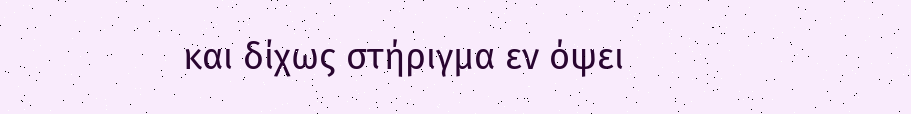και δίχως στήριγμα εν όψει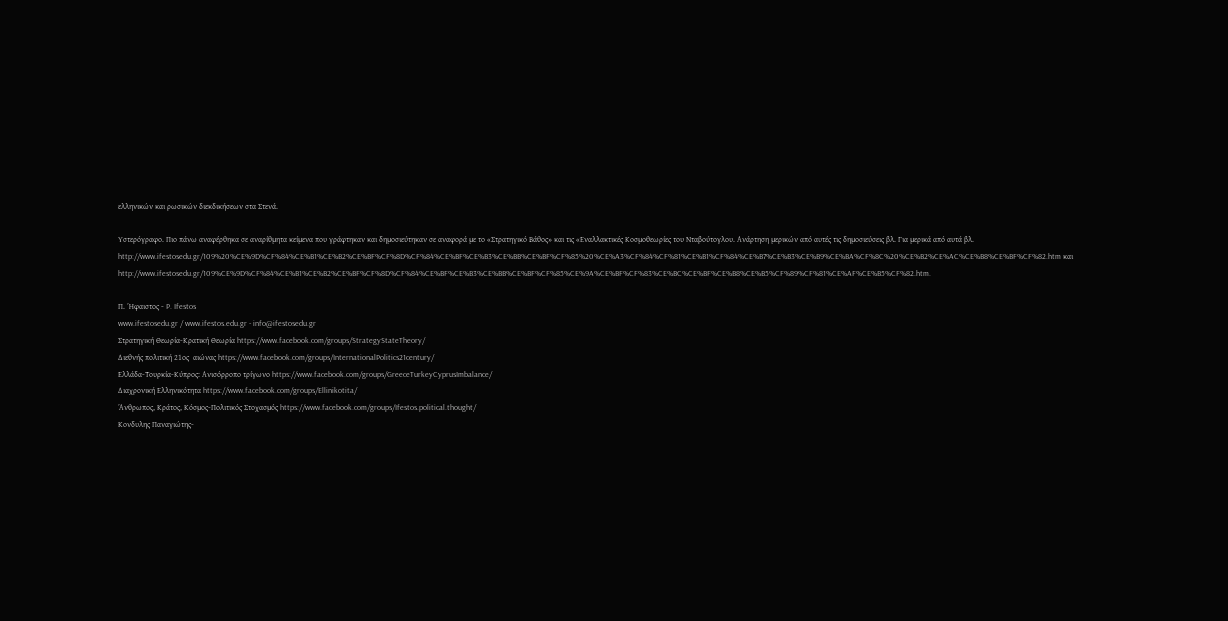ελληνικών και ρωσικών διεκδικήσεων στα Στενά.

Υστερόγραφο. Πιο πάνω αναφέρθηκα σε αναρίθμητα κείμενα που γράφτηκαν και δημοσιεύτηκαν σε αναφορά με το «Στρατηγικό Βάθος» και τις «Εναλλακτικές Κοσμοθεωρίες του Νταβούτογλου. Ανάρτηση μερικών από αυτές τις δημοσιεύσεις βλ. Για μερικά από αυτά βλ. http://www.ifestosedu.gr/109%20%CE%9D%CF%84%CE%B1%CE%B2%CE%BF%CF%8D%CF%84%CE%BF%CE%B3%CE%BB%CE%BF%CF%85%20%CE%A3%CF%84%CF%81%CE%B1%CF%84%CE%B7%CE%B3%CE%B9%CE%BA%CF%8C%20%CE%B2%CE%AC%CE%B8%CE%BF%CF%82.htm και  http://www.ifestosedu.gr/109%CE%9D%CF%84%CE%B1%CE%B2%CE%BF%CF%8D%CF%84%CE%BF%CE%B3%CE%BB%CE%BF%CF%85%CE%9A%CE%BF%CF%83%CE%BC%CE%BF%CE%B8%CE%B5%CF%89%CF%81%CE%AF%CE%B5%CF%82.htm.

Π. Ήφαιστος - P. Ifestos
www.ifestosedu.gr / www.ifestos.edu.gr - info@ifestosedu.gr
Στρατηγική Θεωρία-Κρατική Θεωρία https://www.facebook.com/groups/StrategyStateTheory/
Διεθνής πολιτική 21ος  αιώνας https://www.facebook.com/groups/InternationalPolitics21century/
Ελλάδα-Τουρκία-Κύπρος: Ανισόρροπο τρίγωνο https://www.facebook.com/groups/GreeceTurkeyCyprusImbalance/
Διαχρονική Ελληνικότητα https://www.facebook.com/groups/Ellinikotita/
Άνθρωπος, Κράτος, Κόσμος-Πολιτικός Στοχασμός https://www.facebook.com/groups/Ifestos.political.thought/
Κονδυλης Παναγιώτης-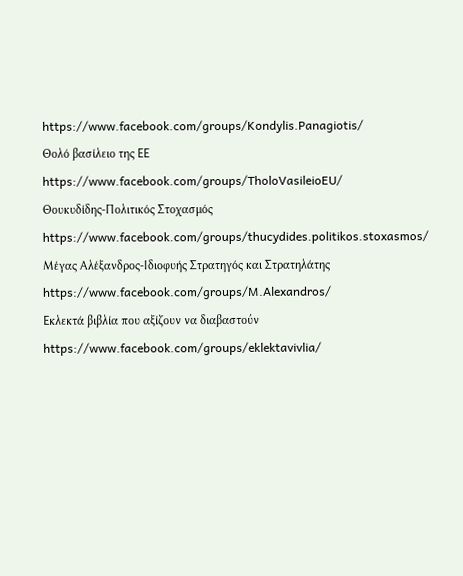https://www.facebook.com/groups/Kondylis.Panagiotis/
Θολό βασίλειο της ΕΕ https://www.facebook.com/groups/TholoVasileioEU/
Θουκυδίδης-Πολιτικός Στοχασμός https://www.facebook.com/groups/thucydides.politikos.stoxasmos/
Μέγας Αλέξανδρος-Ιδιοφυής Στρατηγός και Στρατηλάτης https://www.facebook.com/groups/M.Alexandros/
Εκλεκτά βιβλία που αξίζουν να διαβαστούν https://www.facebook.com/groups/eklektavivlia/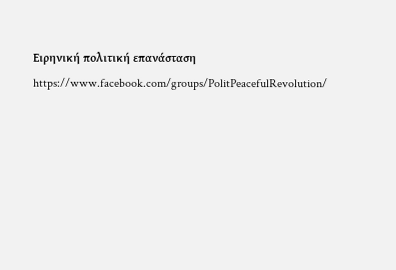Ειρηνική πολιτική επανάσταση https://www.facebook.com/groups/PolitPeacefulRevolution/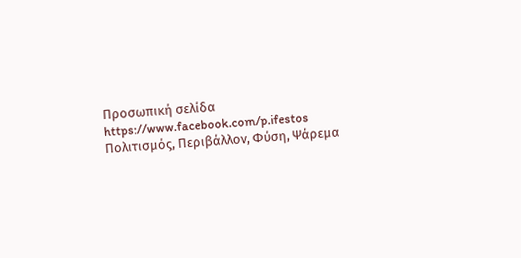Προσωπική σελίδα https://www.facebook.com/p.ifestos
Πολιτισμός, Περιβάλλον, Φύση, Ψάρεμα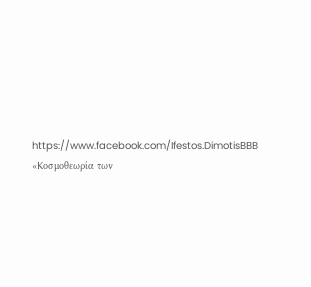https://www.facebook.com/Ifestos.DimotisBBB
«Κοσμοθεωρία των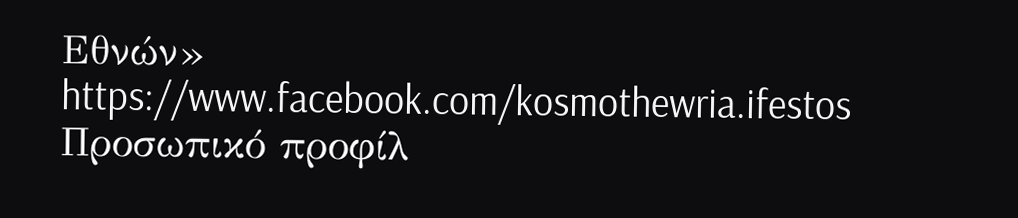Εθνών» https://www.facebook.com/kosmothewria.ifestos
Προσωπικό προφίλ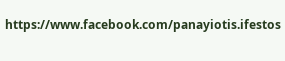https://www.facebook.com/panayiotis.ifestos